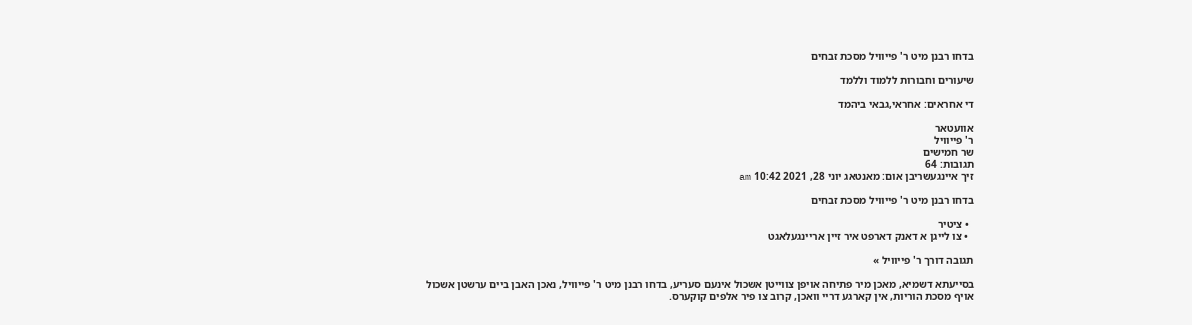בדחו רבנן מיט ר' פייוויל מסכת זבחים

שיעורים וחבורות ללמוד וללמד

די אחראים: אחראי,גבאי ביהמד

אוועטאר
ר' פייוויל
שר חמישים
תגובות: 64
זיך איינגעשריבן אום: מאנטאג יוני 28, 2021 10:42 am

בדחו רבנן מיט ר' פייוויל מסכת זבחים

  • ציטיר
  • צו לייגן א דאנק דארפט איר זיין אריינגעלאגט

תגובה דורך ר' פייוויל »

בסייעתא דשמיא, מאכן מיר פתיחה אויפן צווייטן אשכול אינעם סעריע, בדחו רבנן מיט ר' פייוויל, נאכן האבן ביים ערשטן אשכול אויף מסכת הוריות, אין קארגע דריי וואכן, קרוב צו פיר אלפים קוקערס.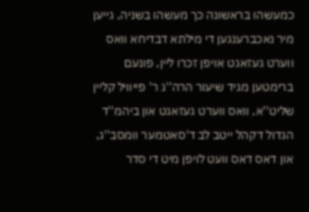כמעשהו בראשונה כך מעשהו בשניה, גייען מיר נאכברענגען די מילתא דבדיחא וואס ווערט געזאגט אויפן זכרו ליין, פונעם ברימטען מגיד שיעור הרה''ג ר' פייוויל קליין שליט''א, וואס ווערט געזאגט און ביהמ''ד הגדול דקהל ייטב לב ד'סאטמער וומסב''ג, און דאס דאס וועט לויפן מיט די סדר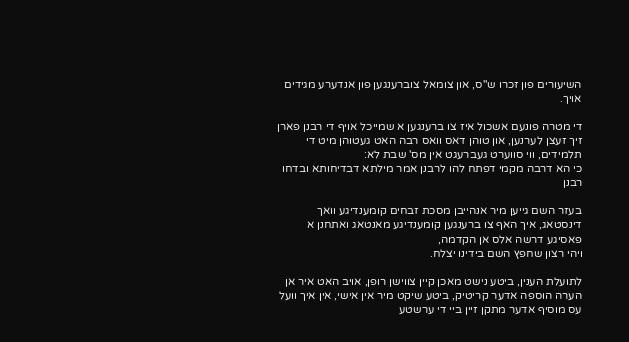השיעורים פון זכרו ש''ס, און צומאל צוברענגען פון אנדערע מגידים אויך.

די מטרה פונעם אשכול איז צו ברענגען א שמייכל אויף די רבנן פארן זיך זעצן לערנען, און טוהן דאס וואס רבה האט געטוהן מיט די תלמידים, ווי סווערט געברעגט אין מס' שבת לא:
כי הא דרבה מקמי דפתח להו לרבנן אמר מילתא דבדיחותא ובדחו רבנן

בעזר השם גייען מיר אנהייבן מסכת זבחים קומענדיגע וואך דינסטאג, איך האף צו ברענגען קומענדיגע מאנטאג ואתחנן א פאסיגע דרשה אלס אן הקדמה,
ויהי רצון שחפץ השם בידינו יצלח.

לתועלת הענין, ביטע נישט מאכן קיין צווישן רופן, אויב האט איר אן הערה הוספה אדער קריטיק, ביטע שיקט מיר אין אישי, אין איך וועל עס מוסיף אדער מתקן זיין ביי די ערשטע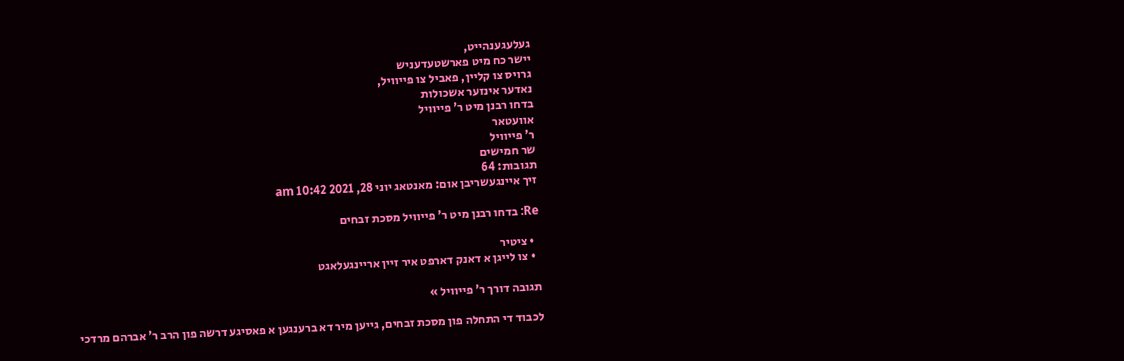געלעגענהייט,
יישר כח מיט פארשטעדעניש
גרויס צו קליין, פאביל צו פייוויל,
נאדער אינזער אשכולות
בדחו רבנן מיט ר' פייוויל
אוועטאר
ר' פייוויל
שר חמישים
תגובות: 64
זיך איינגעשריבן אום: מאנטאג יוני 28, 2021 10:42 am

Re: בדחו רבנן מיט ר' פייוויל מסכת זבחים

  • ציטיר
  • צו לייגן א דאנק דארפט איר זיין אריינגעלאגט

תגובה דורך ר' פייוויל »

לכבוד די התחלה פון מסכת זבחים, גייען מיר דא ברענגען א פאסיגע דרשה פון הרב ר' אברהם מרדכי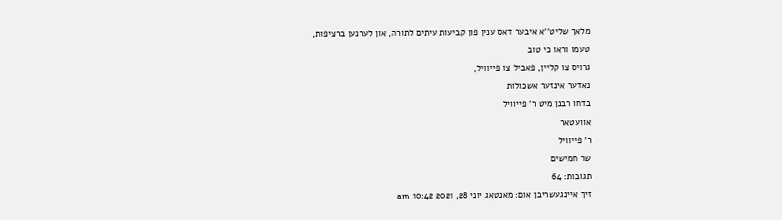מלאך שליט''א איבער דאס ענין פון קביעות עיתים לתורה, און לערנען ברציפות,
טעמו וראו כי טוב
גרויס צו קליין, פאביל צו פייוויל,
נאדער אינזער אשכולות
בדחו רבנן מיט ר' פייוויל
אוועטאר
ר' פייוויל
שר חמישים
תגובות: 64
זיך איינגעשריבן אום: מאנטאג יוני 28, 2021 10:42 am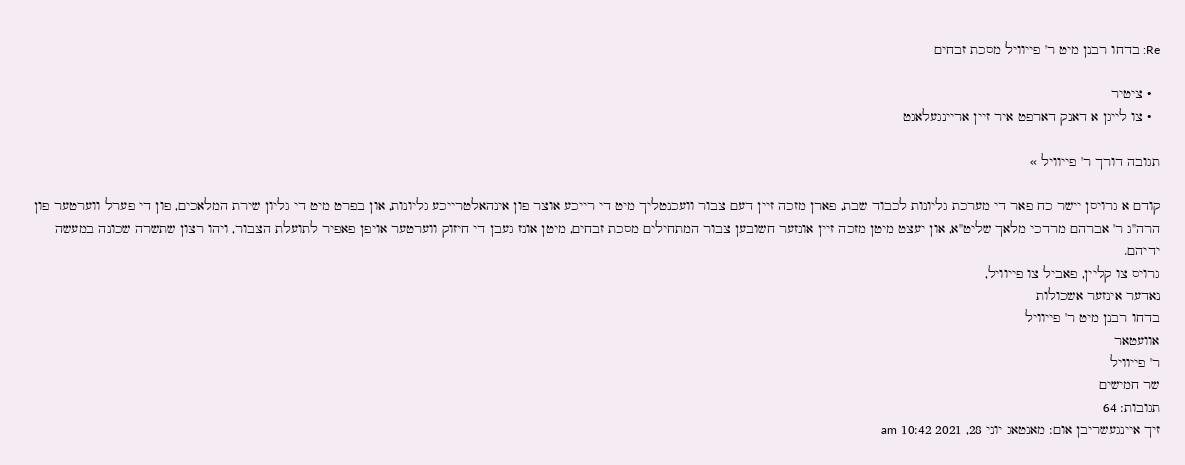Re: בדחו רבנן מיט ר' פייוויל מסכת זבחים

  • ציטיר
  • צו לייגן א דאנק דארפט איר זיין אריינגעלאגט

תגובה דורך ר' פייוויל »

קודם א גרויסן יישר כח פאר די מערכת גליונות לכבוד שבת, פארן מזכה זיין דעם צבור וועכנטליך מיט די רייכע אוצר פון אינהאלטרייכע גליונות, און בפרט מיט די גליון שירת המלאכים, פון די פערל ווערטער פון הרה''ג ר' אברהם מרדכי מלאך שליט''א, און יעצט מיטן מזכה זיין אונזער חשובען צבור המתחילים מסכת זבחים, מיטן אונז געבן די חיזוק ווערטער אויפן פאפיר לתועלת הצבור, ויהו רצון שתשרה שכונה במעשה ידיהם.
גרויס צו קליין, פאביל צו פייוויל,
נאדער אינזער אשכולות
בדחו רבנן מיט ר' פייוויל
אוועטאר
ר' פייוויל
שר חמישים
תגובות: 64
זיך איינגעשריבן אום: מאנטאג יוני 28, 2021 10:42 am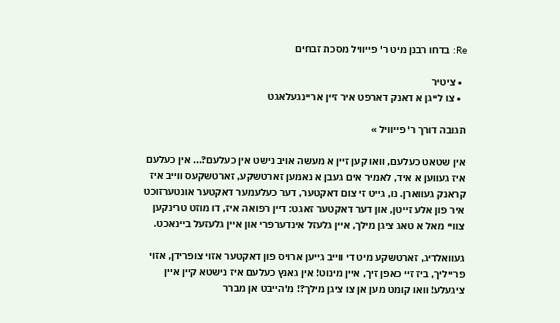Re: בדחו רבנן מיט ר' פייוויל מסכת זבחים

  • ציטיר
  • צו לייגן א דאנק דארפט איר זיין אריינגעלאגט

תגובה דורך ר' פייוויל »

אין שטאט כעלעם, וואו קען זיין א מעשה אויב נישט אין כעלעם?... אין כעלעם איז געווען א איד, לאמיר אים געבן א נאמען זארטשקע, זארטשקעס ווייב איז קראנק געווארן. נו, גייט זי צום דאקטער, דער כעלעמער דאקטער אונטערזוכט איר פון אלע זייטן, און דער דאקטער זאגט: דיין רפואה איז, דו מוזט טרינקען צוויי מאל א טאג ציגן מילך, איין גלעזל אינדערפרי און איין גלעזעל ביינאכט.

געוואלדיג, זארטשקע מיט די ווייב גייען ארויס פון דאקטער אזוי צופרידן, אזוי פרייליך, ביז זיי כאפן זיך, איין מינוט! אין גאנץ כעלעם איז נישטא קיין איין ציגעלע! וואו קומט מען אן צו ציגן מילך?! מ'הייבט אן מברר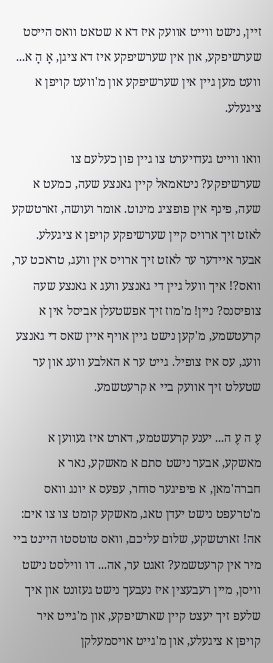זיין, נישט ווייט אוועק איז דא א שטאט וואס הייסט שערשיפקע, און אין שערשיפקע איז דא ציגן, אָ הָ א... וועט מען גיין אין שערשיפקע און מ'וועט קויפן א ציגעלע.

וואו ווייט געדויערט צו גיין פון כעלעם צו שערשיפקע? ניטאמאל קיין גאנצע שעה, כמעט א שעה, פינף אין פופציג מינוט. אומר ועושה, זארטשקע לאזט זיך ארויס קיין שערשיפקע קויפן א ציגעלע. אבער איידער ער לאזט זיך ארויס אין וועג, טראכט ער, וואס?! איך וועל גיין די גאנצע וועג א גאנצע שעה צופיסנס? ניין! מ'מוז זיך אפשטעלן אביסל אין א קרעטשמע, מ'קען נישט גיין אויף איין שאס די גאנצע וועג, עס איז צופיל. גייט ער א האלבע וועג און ער שטעלט זיך אוועק ביי א קרעטשמע.

עֶ ה עֶ ה... יענע קרעשטמע, דארט איז געווען א מאשקע, אבער נישט סתם א מאשקע, נאר א חברה'מאן, א פיפיגער סוחר, עפעס א יונג וואס מ'טרעפט נישט יעדן טאג, מאשקע קומט צו צו אים: אה! זארטשקע, שלום עליכם, וואס טוטסטו היינט ביי מיר אין קרעטשמע? זאגט ער, אה... דו ווילסט נישט וויסן, מיין רעבעצין איז נעבעך נישט געזונט און איך שלעפ זיך יעצט קיין שארשיפקע, און מ'גייט איר קויפן א ציגעלע, און מ'גייט אויסמעלקן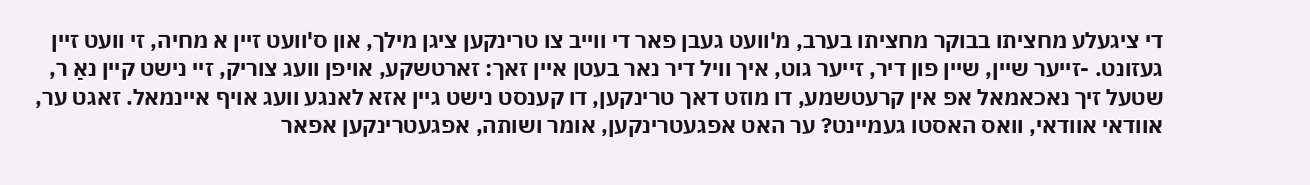די ציגעלע מחציתו בבוקר מחציתו בערב, מ'וועט געבן פאר די ווייב צו טרינקען ציגן מילך, און ס'וועט זיין א מחיה, זי וועט זיין געזונט. -זייער שיין, שיין פון דיר, זייער גוט, איך וויל דיר נאר בעטן איין זאך: זארטשקע, אויפן וועג צוריק, זיי נישט קיין נאַ ר, שטעל זיך נאכאמאל אפ אין קרעטשמע, דו מוזט דאך טרינקען, דו קענסט נישט גיין אזא לאנגע וועג אויף איינמאל. זאגט ער, אוודאי אוודאי, וואס האסטו געמיינט? ער האט אפגעטרינקען, אומר ושותה, אפגעטרינקען אפאר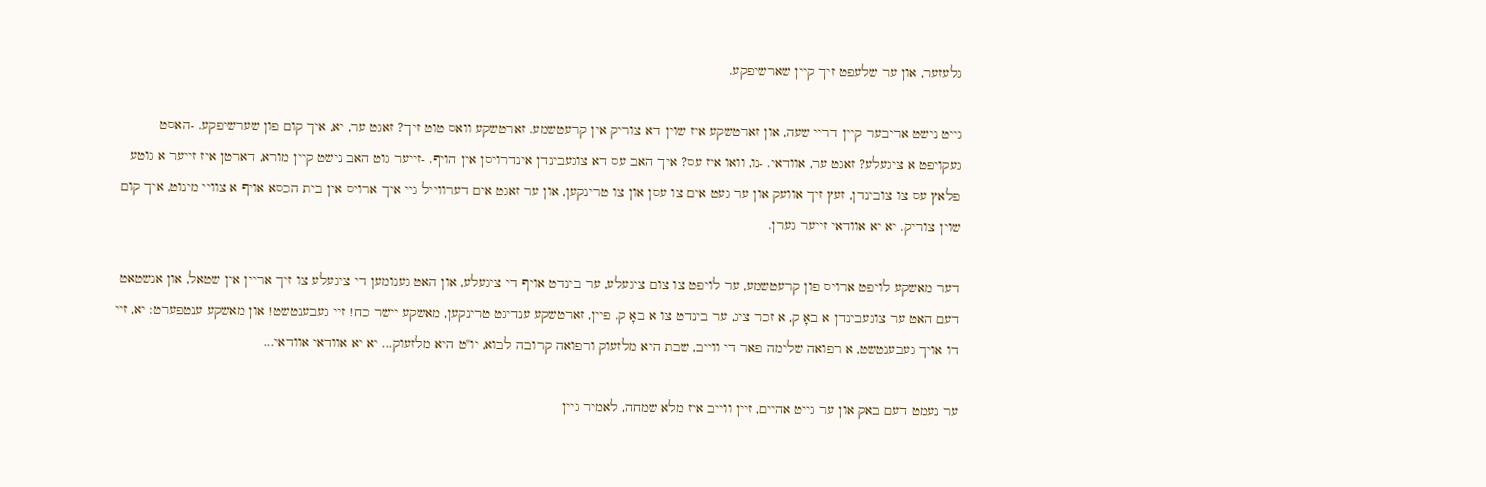גלעזער, און ער שלעפט זיך קיין שארשיפקע.

גייט נישט אריבער קיין דריי שעה, און זארטשקע איז שוין דא צוריק אין קרעטשמע. זארטשקע וואס טוט זיך? זאגט ער, יא, איך קום פון שערשיפקע. -האסט געקויפט א ציגעלע? זאגט ער, אוודאי. -נו, וואו איז עס? איך האב עס דא צוגעבינדן אינדרויסן אין הויף. -זייער גוט האב נישט קיין מורא, דארטן איז זייער א גוטע פלאץ עס צו צובינדן, זעץ זיך אוועק און ער געט אים צו עסן און צו טרינקען, און ער זאגט אים דערווייל גיי איך ארויס אין בית הכסא אויף א צוויי מינוט, איך קום שוין צוריק. יא יא אוודאי זייער גערן.

דער מאשקע לויפט ארויס פון קרעטשמע, ער לויפט צו צום ציגעלע, ער בינדט אויף די ציגעלע, און האט גענומען די ציגעלע צו זיך אריין אין שטאל, און אנשטאט דעם האט ער צוגעבינדן א באָ ק, א זכר ציג, ער בינדט צו א באָ ק. פיין, זארטשקע ענדיגט טרינקען, מאשקע יישר כח! זיי געבענטשט! און מאשקע ענטפערט: יא, זיי דו אויך געבענטשט, א רפואה שלימה פאר די ווייב, שבת היא מלזעוק ורפואה קרובה לבוא, יו"ט היא מלזעוק... יא יא אוודאי אוודאי...

ער נעמט דעם באק און ער גייט אהיים, זיין ווייב איז מלא שמחה, לאמיר גיין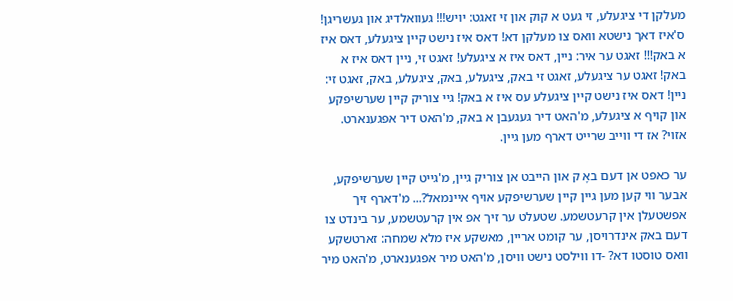מעלקן די ציגעלע, זי געט א קוק און זי זאגט: יויש!!! געוואלדיג און געשריגן! ס'איז דאך נישטא וואס צו מעלקן דא! דאס איז נישט קיין ציגעלע, דאס איז א באק!!! זאגט ער איר: ניין, דאס איז א ציגעלע! זאגט זי, ניין דאס איז א באק! זאגט ער ציגעלע, זאגט זי באק, ציגעלע, באק, ציגעלע, באק, זאגט זי: ניין! דאס איז נישט קיין ציגעלע עס איז א באק! גיי צוריק קיין שערשיפקע און קויף א ציגעלע, מ'האט דיר געגעבן א באק, מ'האט דיר אפגענארט. אזוי? אז די ווייב שרייט דארף מען גיין.

ער כאפט אן דעם באָ ק און הייבט אן צוריק גיין, מ'גייט קיין שערשיפקע, אבער ווי קען מען גיין קיין שערשיפקע אויף איינמאל?... מ'דארף זיך אפשטעלן אין קרעטשמע. שטעלט ער זיך אפ אין קרעטשמע, ער בינדט צו דעם באק אינדרויסן, ער קומט אריין, מאשקע איז מלא שמחה: זארטשקע וואס טוסטו דא? -דו ווילסט נישט וויסן, מ'האט מיר אפגענארט, מ'האט מיר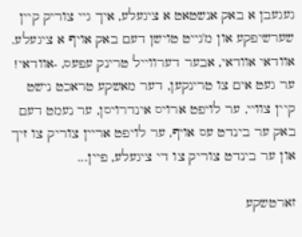געגעבן א באק אנשטאט א ציגעלע, איך גיי צוריק קיין שערשיפקע און מ'גייט טוישן דעם באק אויף א ציגעלע. אוודאי אוודאי, אבער דערווייל טרינק עפעס, -אוודאי! ער געט אים צו טרינקען, דער מאשקע טראכט נישט קיין צוויי, ער לויפט ארויס אינדרויסן, ער נעמט דעם באק ער בינדט עס אויף, ער לויפט אריין צוריק צו זיך און ער בינדט צוריק צו די ציגעלע, פיין...

זארטשקע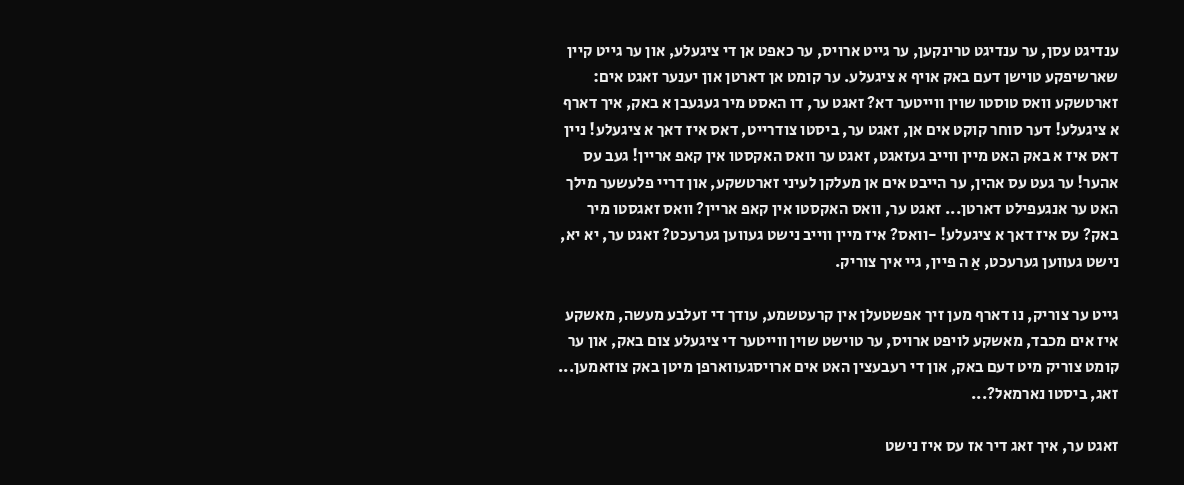ענדיגט עסן, ער ענדיגט טרינקען, ער גייט ארויס, ער כאפט אן די ציגעלע, און ער גייט קיין שארשיפקע טוישן דעם באק אויף א ציגעלע. ער קומט אן דארטן און יענער זאגט אים: זארטשקע וואס טוסטו שוין ווייטער דא? זאגט ער, דו האסט מיר געגעבן א באק, איך דארף א ציגעלע! דער סוחר קוקט אים אן, זאגט ער, ביסטו צודרייט, דאס איז דאך א ציגעלע! ניין דאס איז א באק האט מיין ווייב געזאגט, זאגט ער וואס האקסטו אין קאפ אריין! געב עס אהער! ער געט עס אהין, ער הייבט אים אן מעלקן לעיני זארטשקע, און דריי פלעשער מילך האט ער אנגעפילט דארטן... זאגט ער, וואס האקסטו אין קאפ אריין? וואס זאגסטו מיר באק? עס איז דאך א ציגעלע! -וואס? איז מיין ווייב נישט געווען גערעכט? זאגט ער, יא יא, נישט געווען גערעכט, אַ ה פיין, גיי איך צוריק.

גייט ער צוריק, נו דארף מען זיך אפשטעלן אין קרעטשמע, עודך די זעלבע מעשה, מאשקע איז אים מכבד, מאשקע לויפט ארויס, ער טוישט שוין ווייטער די ציגעלע צום באק, און ער קומט צוריק מיט דעם באק, און די רעבעצין האט אים ארויסגעווארפן מיטן באק צוזאמען... זאג, ביסטו נארמאל?...

זאגט ער, איך זאג דיר אז עס איז נישט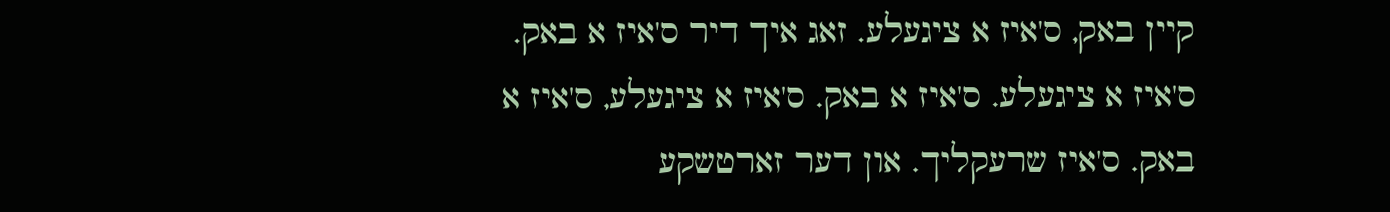קיין באק, ס'איז א ציגעלע. זאג איך דיר ס'איז א באק. ס'איז א ציגעלע. ס'איז א באק. ס'איז א ציגעלע, ס'איז א באק. ס'איז שרעקליך. און דער זארטשקע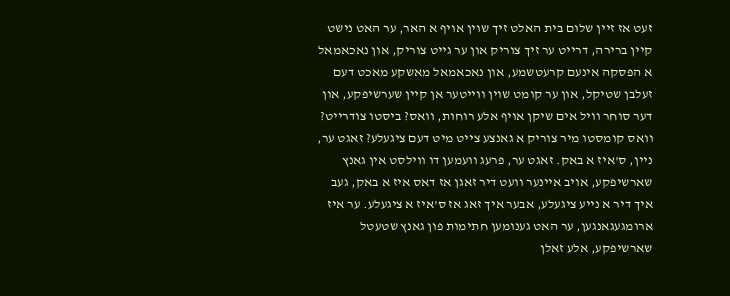זעט אז זיין שלום בית האלט זיך שוין אויף א האר, ער האט נישט קיין ברירה, דרייט ער זיך צוריק און ער גייט צוריק, און נאכאמאל א הפסקה אינעם קרעטשמע, און נאכאמאל מאשקע מאכט דעם זעלבן שטיקל, און ער קומט שוין ווייטער אן קיין שערשיפקע, און דער סוחר וויל אים שיקן אויף אלע רוחות, וואס? ביסטו צודרייט? וואס קומסטו מיר צוריק א גאנצע צייט מיט דעם ציגעלע? זאגט ער, ניין, ס'איז א באק. זאגט ער, פרעג וועמען דו ווילסט אין גאנץ שארשיפקע, אויב איינער וועט דיר זאגן אז דאס איז א באק, געב איך דיר א נייע ציגעלע, אבער איך זאג אז ס'איז א ציגעלע. ער איז ארומגעגאנגען, ער האט גענומען חתימות פון גאנץ שטעטל שארשיפקע, אלע זאלן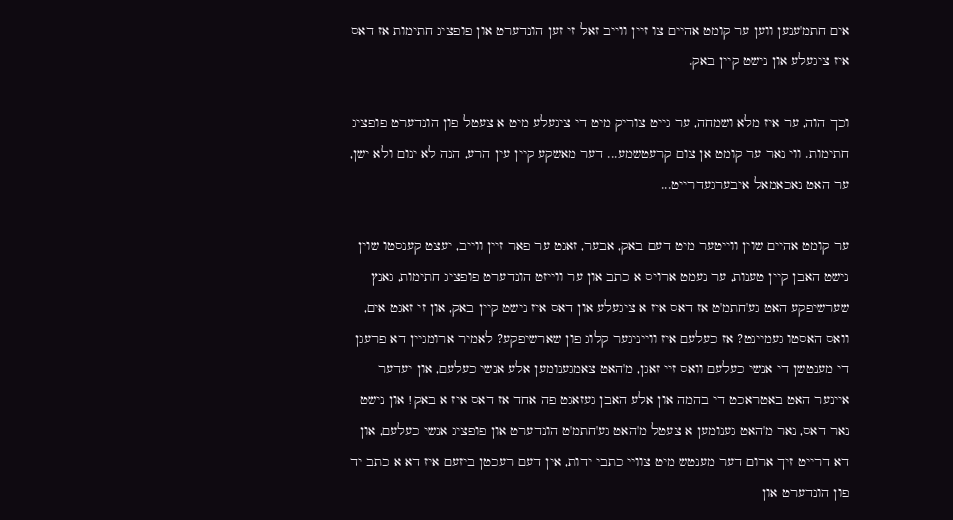אים חתמ'ענען ווען ער קומט אהיים צו זיין ווייב זאל זי זען הונדערט און פופציג חתימות אז דאס איז ציגעלע און נישט קיין באק.

וכך הוה, ער איז מלא ושמחה, ער גייט צוריק מיט די ציגעלע מיט א צעטל פון הונדערט פופציג חתימות. ווי נאר ער קומט אן צום קרעטשמע... דער מאשקע קיין עין הרע, הנה לא ינום ולא ישן, ער האט נאכאמאל איבערגעדרייט...

ער קומט אהיים שוין ווייטער מיט דעם באק, אבער, זאגט ער פאר זיין ווייב, יעצט קענסטו שוין נישט האבן קיין טענות, ער נעמט ארויס א כתב און ער ווייזט הונדערט פופציג חתימות, גאנץ שערשיפקע האט גע'חתמ'ט אז דאס איז א ציגעלע און דאס איז נישט קיין באק, און זי זאגט אים, וואס האסטו געמיינט? אז כעלעם איז ווייניגער קלוג פון שארשיפקע? לאמיר ארומגיין דא פרעגן די מענטשן די אנשי כעלעם וואס זיי זאגן, מ'האט צאמגענומען אלע אנשי כעלעם, און יעדער איינער האט באטראכט די בהמה און אלע האבן געזאגט פה אחד אז דאס איז א באק! און נישט נאר דאס, נאר מ'האט גענומען א צעטל מ'האט גע'חתמ'ט הונדערט און פופציג אנשי כעלעם, און דא דרייט זיך ארום דער מענטש מיט צוויי כתבי ידות, אין דעם רעכטן ביזעם איז דא א כתב יד פון הונדערט און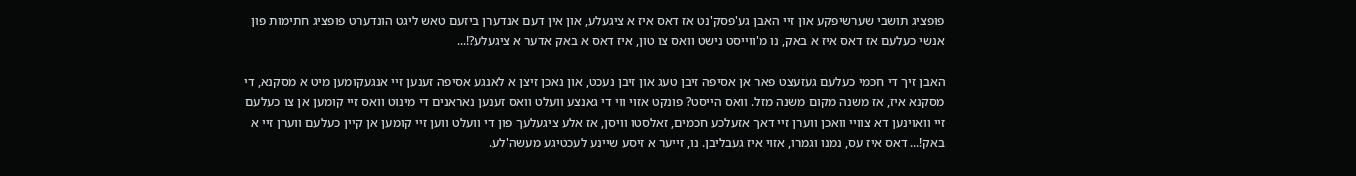פופציג תושבי שערשיפקע און זיי האבן גע'פסק'נט אז דאס איז א ציגעלע, און אין דעם אנדערן ביזעם טאש ליגט הונדערט פופציג חתימות פון אנשי כעלעם אז דאס איז א באק, נו מ'ווייסט נישט וואס צו טון, איז דאס א באק אדער א ציגעלע?!...

האבן זיך די חכמי כעלעם געזעצט פאר אן אסיפה זיבן טעג און זיבן נעכט, און נאכן זיצן א לאנגע אסיפה זענען זיי אנגעקומען מיט א מסקנא, די מסקנא איז, אז משנה מקום משנה מזל. וואס הייסט? פונקט אזוי ווי די גאנצע וועלט וואס זענען נאראנים די מינוט וואס זיי קומען אן צו כעלעם זיי וואוינען דא צוויי וואכן ווערן זיי דאך אזעלכע חכמים, זאלסטו וויסן, אז אלע ציגעלעך פון די וועלט ווען זיי קומען אן קיין כעלעם ווערן זיי א באק!... דאס איז עס, נמנו וגמרו, אזוי איז געבליבן. נו, זייער א זיסע שיינע לעכטיגע מעשה'לע.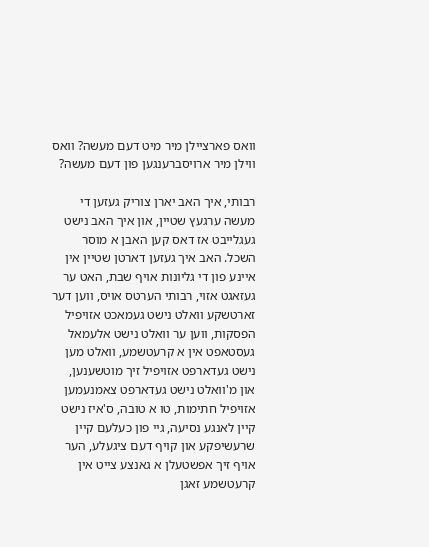וואס פארציילן מיר מיט דעם מעשה? וואס ווילן מיר ארויסברענגען פון דעם מעשה?

רבותי, איך האב יארן צוריק געזען די מעשה ערגעץ שטיין, און איך האב נישט געגלייבט אז דאס קען האבן א מוסר השכל. האב איך געזען דארטן שטיין אין איינע פון די גליונות אויף שבת, האט ער געזאגט אזוי, רבותי הערטס אויס, ווען דער זארטשקע וואלט נישט געמאכט אזויפיל הפסקות, ווען ער וואלט נישט אלעמאל געסטאפט אין א קרעטשמע, וואלט מען נישט געדארפט אזויפיל זיך מוטשענען, און מ'וואלט נישט געדארפט צאמנעמען אזויפיל חתימות, טו א טובה, ס'איז נישט קיין לאנגע נסיעה, גיי פון כעלעם קיין שרעשיפקע און קויף דעם ציגעלע, הער אויף זיך אפשטעלן א גאנצע צייט אין קרעטשמע זאגן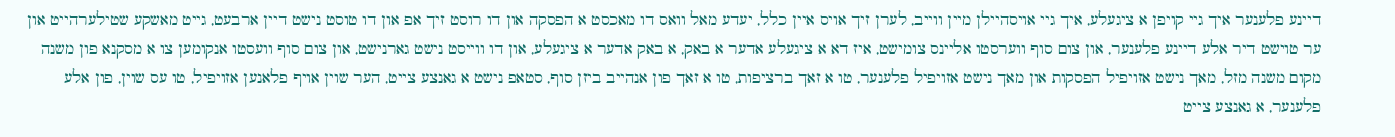דיינע פלענער איך גיי קויפן א ציגעלע, איך גיי אויסהיילן מיין ווייב, לערן זיך אויס איין כלל, יעדע מאל וואס דו מאכסט א הפסקה און דו רוסט זיך אפ און דו טוסט נישט דיין ארבעט, גייט מאשקע שטילערהייט און ער טוישט דיר אלע דיינע פלענער, און צום סוף ווערסטו אליינס צומישט, איז דא א ציגעלע אדער א באק, א באק אדער א ציגעלע, און דו ווייסט נישט גארנישט, און צום סוף וועסטו אנקומען צו א מסקנא פון משנה מקום משנה מזל, מאך נישט אזויפיל הפסקות און מאך נישט אזויפיל פלענער, טו א זאך ברציפות, טו א זאך פון אנהייב ביזן סוף, סטאפ נישט א גאנצע צייט, הער שוין אויף פלאנען אזויפיל, טו עס שוין, פון אלע פלענער, א גאנצע צייט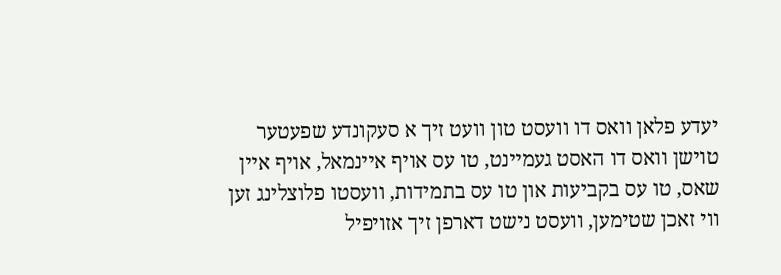יעדע פלאן וואס דו וועסט טון וועט זיך א סעקונדע שפעטער טוישן וואס דו האסט געמיינט, טו עס אויף איינמאל, אויף איין שאס, טו עס בקביעות און טו עס בתמידות, וועסטו פלוצלינג זען ווי זאכן שטימען, וועסט נישט דארפן זיך אזויפיל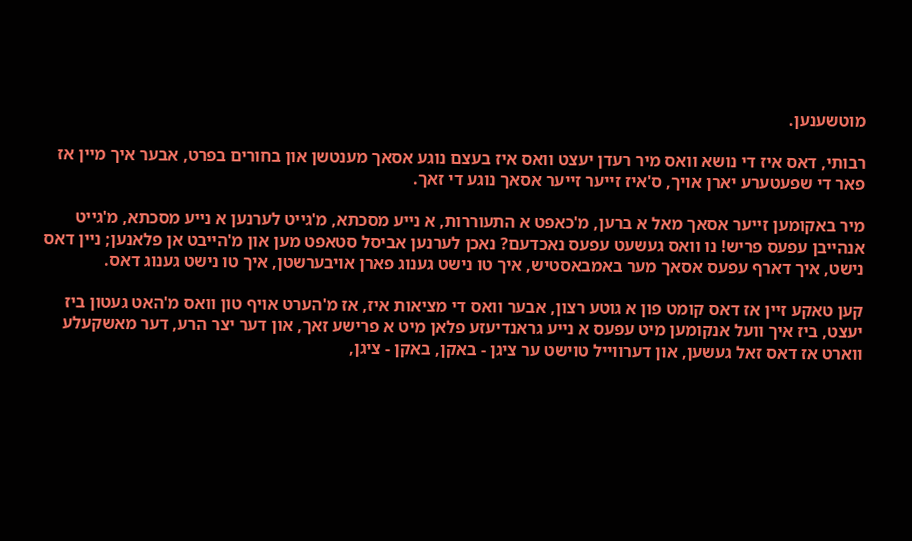מוטשענען.

רבותי, דאס איז די נושא וואס מיר רעדן יעצט וואס איז בעצם נוגע אסאך מענטשן און בחורים בפרט, אבער איך מיין אז פאר די שפעטערע יארן אויך, ס'איז זייער זייער אסאך נוגע די זאך.

מיר באקומען זייער אסאך מאל א ברען, מ'כאפט א התעוררות, א נייע מסכתא, מ'גייט לערנען א נייע מסכתא, מ'גייט אנהייבן עפעס פריש! נו וואס געשעט עפעס נאכדעם? נאכן לערנען אביסל סטאפט מען און מ'הייבט אן פלאנען; ניין דאס נישט, איך דארף עפעס אסאך מער באמבאסטיש, איך טו נישט גענוג פארן אויבערשטן, איך טו נישט גענוג דאס.

קען טאקע זיין אז דאס קומט פון א גוטע רצון, אבער וואס די מציאות איז, אז מ'הערט אויף טון וואס מ'האט געטון ביז יעצט, ביז איך וועל אנקומען מיט עפעס א נייע גראנדיעזע פלאן מיט א פרישע זאך, און דער יצר הרע, דער מאשקעלע ווארט אז דאס זאל געשען, און דערווייל טוישט ער ציגן - באקן, באקן - ציגן,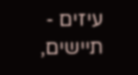עיזים - תיישים,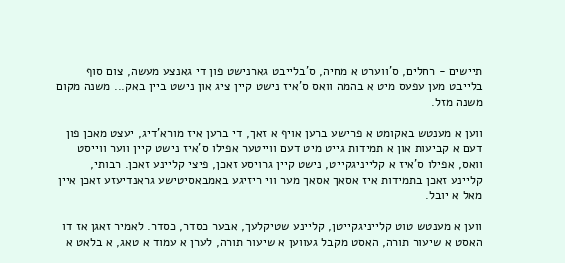תיישים - רחלים, ס'ווערט א מחיה, ס'בלייבט גארנישט פון די גאנצע מעשה, צום סוף בלייבט מען עפעס מיט א בהמה וואס ס'איז נישט קיין ציג און נישט ביין באק... משנה מקום משנה מזל.

ווען א מענטש באקומט א פרישע ברען אויף א זאך, די ברען איז מורא'דיג, יעצט מאכן פון דעם א קביעות און א תמידות גייט מיט דעם ווייטער אפילו ס'איז נישט קיין ווער ווייסט וואס, אפילו ס'איז א קלייניגקייט, נישט קיין גרויסע זאכן, פיצי קליינע זאכן. רבותי, קליינע זאכן בתמידות איז אסאך אסאך מער ווי ריזיגע באמבאסיטישע גראנדיעזע זאכן איין מאל א יובל.

ווען א מענטש טוט קלייניגקייטן, קליינע שטיקלעך, אבער כסדר, כסדר. לאמיר זאגן אז דו האסט א שיעור תורה, האסט מקבל געווען א שיעור תורה, לערן א עמוד א טאג, א בלאט א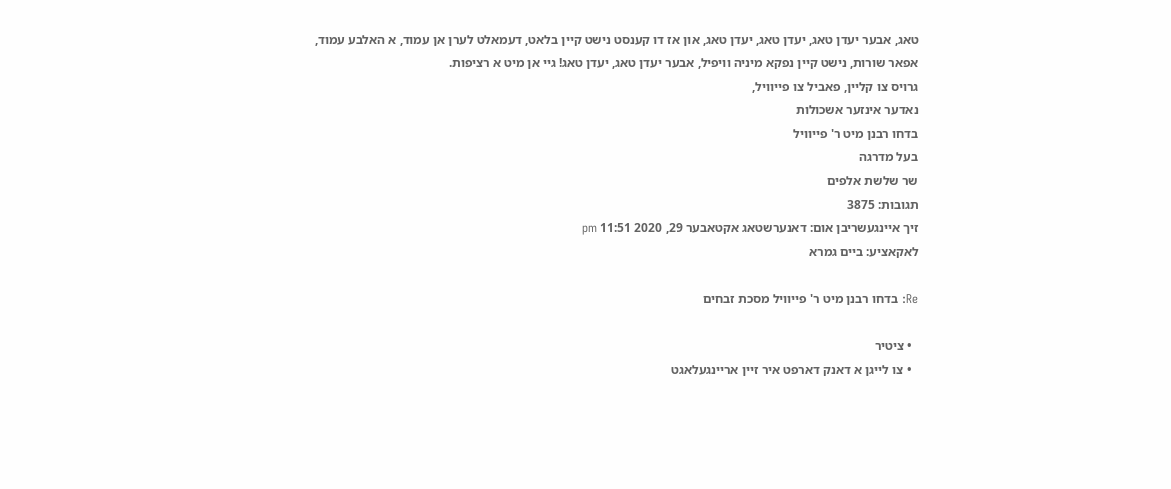טאג, אבער יעדן טאג, יעדן טאג, יעדן טאג, און אז דו קענסט נישט קיין בלאט, דעמאלט לערן אן עמוד, א האלבע עמוד, אפאר שורות, נישט קיין נפקא מיניה וויפיל, אבער יעדן טאג, יעדן טאג! גיי אן מיט א רציפות.
גרויס צו קליין, פאביל צו פייוויל,
נאדער אינזער אשכולות
בדחו רבנן מיט ר' פייוויל
בעל מדרגה
שר שלשת אלפים
תגובות: 3875
זיך איינגעשריבן אום: דאנערשטאג אקטאבער 29, 2020 11:51 pm
לאקאציע: ביים גמרא

Re: בדחו רבנן מיט ר' פייוויל מסכת זבחים

  • ציטיר
  • צו לייגן א דאנק דארפט איר זיין אריינגעלאגט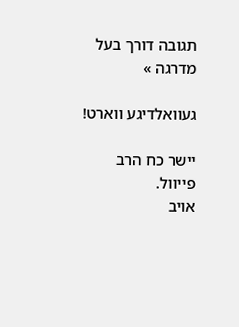תגובה דורך בעל מדרגה »

געוואלדיגע ווארט!

יישר כח הרב פייוול.
אויב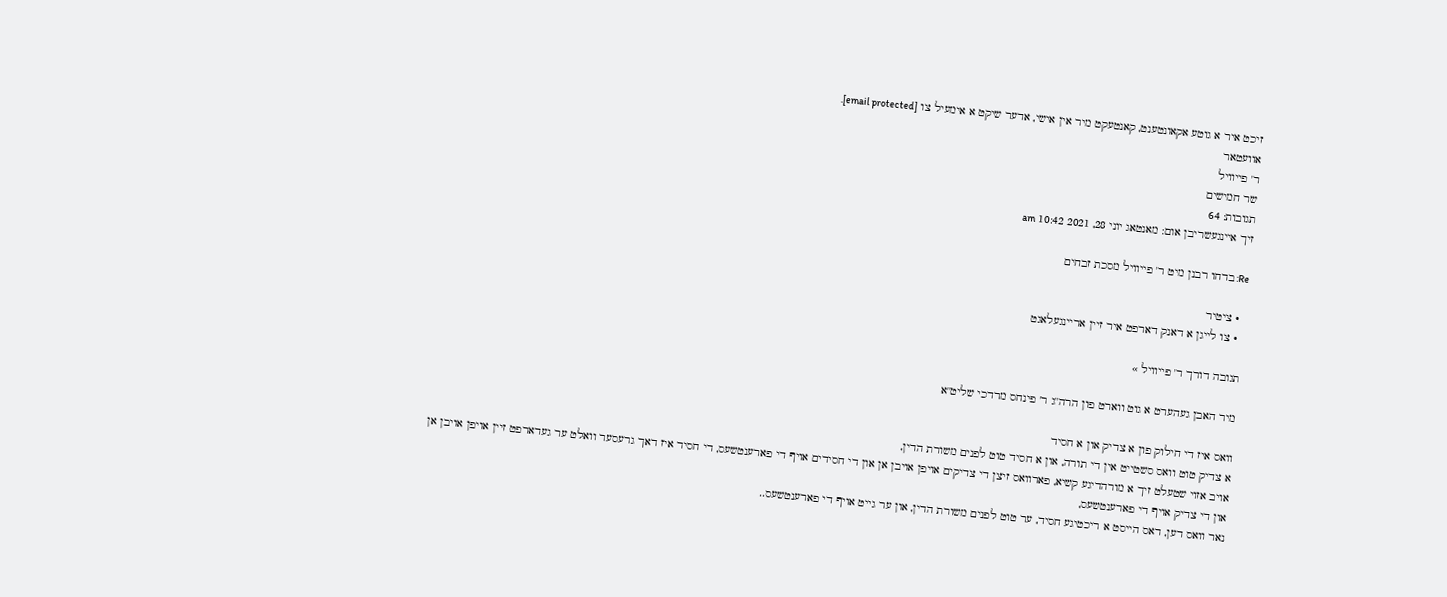זיכט איר א גוטע אקאונטענט, קאנטעקט מיר אין אישי, אדער שיקט א אימעיל צו [email protected].
אוועטאר
ר' פייוויל
שר חמישים
תגובות: 64
זיך איינגעשריבן אום: מאנטאג יוני 28, 2021 10:42 am

Re: בדחו רבנן מיט ר' פייוויל מסכת זבחים

  • ציטיר
  • צו לייגן א דאנק דארפט איר זיין אריינגעלאגט

תגובה דורך ר' פייוויל »

מיר האבן געהערט א גוט ווארט פון הרה''ג ר' פינחס מרדכי שליט''א

וואס איז די חילוק פון א צדיק און א חסיד
א צדיק טוט וואס סשטייט אין די תורה, און א חסיד טוט לפנים משורת הדין,
אויב אזוי שטעלט זיך א מורהדיגע קשיא, פארוואס זיצן די צדיקים אויפן אויבן אן און די חסידים אויף די פארענטשעס, די חסיד איז דאך גרעסער וואלט ער געדארפט זיין אויפן אויבן אן און די צדיק אויף די פארענטשעס,
נאר וואס דען, דאס הייסט א ריכטיגע חסיד, ער טוט לפנים משורת הדין, און ער גייט אויף די פארענטשעס..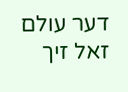דער עולם זאל זיך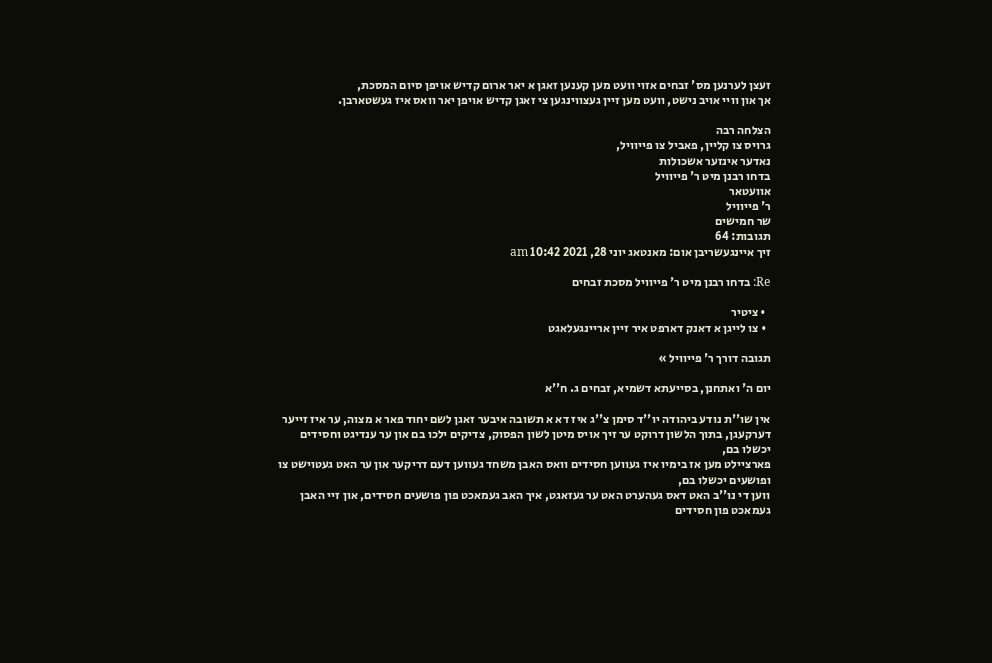זעצן לערנען מס' זבחים אזוי וועט מען קענען זאגן א יאר ארום קדיש אויפן סיום המסכת,
אך און וויי אויב נישט, וועט מען זיין געצווינגען צי זאגן קדיש אויפן יאר וואס איז געשטארבן.

הצלחה רבה
גרויס צו קליין, פאביל צו פייוויל,
נאדער אינזער אשכולות
בדחו רבנן מיט ר' פייוויל
אוועטאר
ר' פייוויל
שר חמישים
תגובות: 64
זיך איינגעשריבן אום: מאנטאג יוני 28, 2021 10:42 am

Re: בדחו רבנן מיט ר' פייוויל מסכת זבחים

  • ציטיר
  • צו לייגן א דאנק דארפט איר זיין אריינגעלאגט

תגובה דורך ר' פייוויל »

יום ה' ואתחנן, בסייעתא דשמיא, זבחים ג. ח''א

אין שו''ת נודע ביהודה יו''ד סימן צ''ג איז דא א תשובה איבער זאגן לשם יחוד פאר א מצוה, ער איז זייער דערקעגן, בתוך הלשון דרוקט ער זיך אויס מיטן לשון הפסוק, צדיקים ילכו בם און ער ענדיגט וחסידים יכשלו בם,
פארציילט מען אז בימיו איז געווען חסידים וואס האבן משחד געווען דעם דריקער און ער האט געטוישט צו ופושעים יכשלו בם,
ווען די נו''ב האט דאס געהערט האט ער געזאגט, איך האב געמאכט פון פושעים חסידים, און זיי האבן געמאכט פון חסידים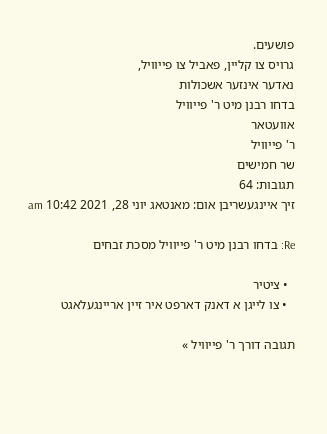פושעים.
גרויס צו קליין, פאביל צו פייוויל,
נאדער אינזער אשכולות
בדחו רבנן מיט ר' פייוויל
אוועטאר
ר' פייוויל
שר חמישים
תגובות: 64
זיך איינגעשריבן אום: מאנטאג יוני 28, 2021 10:42 am

Re: בדחו רבנן מיט ר' פייוויל מסכת זבחים

  • ציטיר
  • צו לייגן א דאנק דארפט איר זיין אריינגעלאגט

תגובה דורך ר' פייוויל »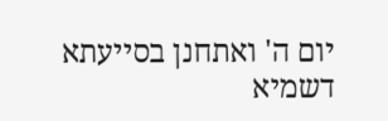יום ה' ואתחנן בסייעתא דשמיא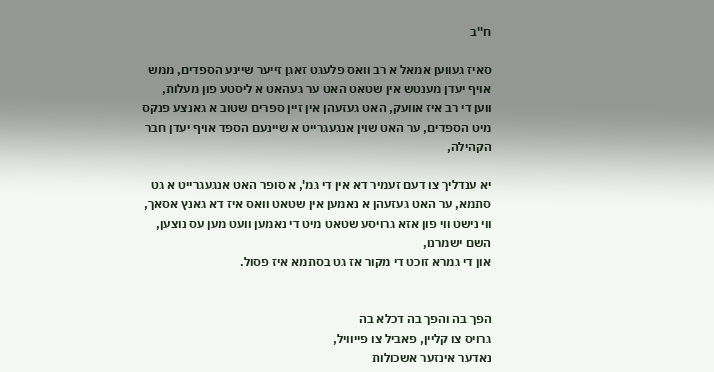ח''ב

סאיז געווען אמאל א רב וואס פלעגט זאגן זייער שיינע הספדים, ממש אויף יעדן מענטש אין שטאט האט ער געהאט א ליסטע פון מעלות,
ווען די רב איז אוועק, האט געזעהן אין זיין ספרים שטוב א גאנצע פנקס מיט הספדים, ער האט שוין אנגעגרייט א שיינעם הספד אויף יעדן חבר הקהילה,

יא ענדליך צו דעם זעמיר דא אין די גמ', א סופר האט אנגעגרייט א גט סתמא, ער האט געזעהן א נאמען אין שטאט וואס איז דא גאנץ אסאך, ווי נישט ווי פון אזא גרויסע שטאט מיט די נאמען וועט מען עס נוצען, השם ישמרנו,
און די גמרא זוכט די מקור אז גט בסתמא איז פסול.


הפך בה והפך בה דכלא בה
גרויס צו קליין, פאביל צו פייוויל,
נאדער אינזער אשכולות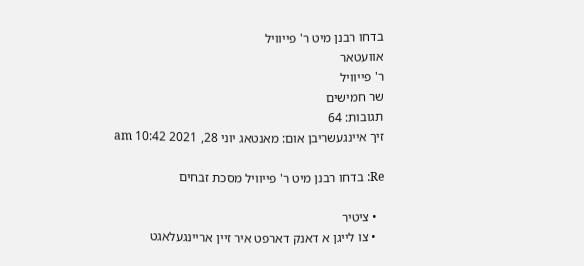בדחו רבנן מיט ר' פייוויל
אוועטאר
ר' פייוויל
שר חמישים
תגובות: 64
זיך איינגעשריבן אום: מאנטאג יוני 28, 2021 10:42 am

Re: בדחו רבנן מיט ר' פייוויל מסכת זבחים

  • ציטיר
  • צו לייגן א דאנק דארפט איר זיין אריינגעלאגט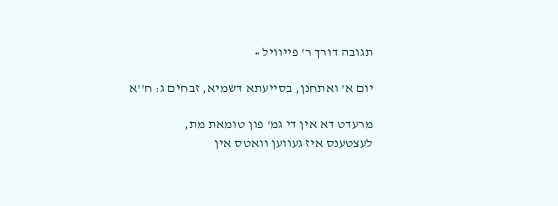תגובה דורך ר' פייוויל »

יום א' ואתחנן, בסייעתא דשמיא, זבחים ג: ח''א

מרעדט דא אין די גמ' פון טומאת מת,
לעצטענס איז געווען וואטס אין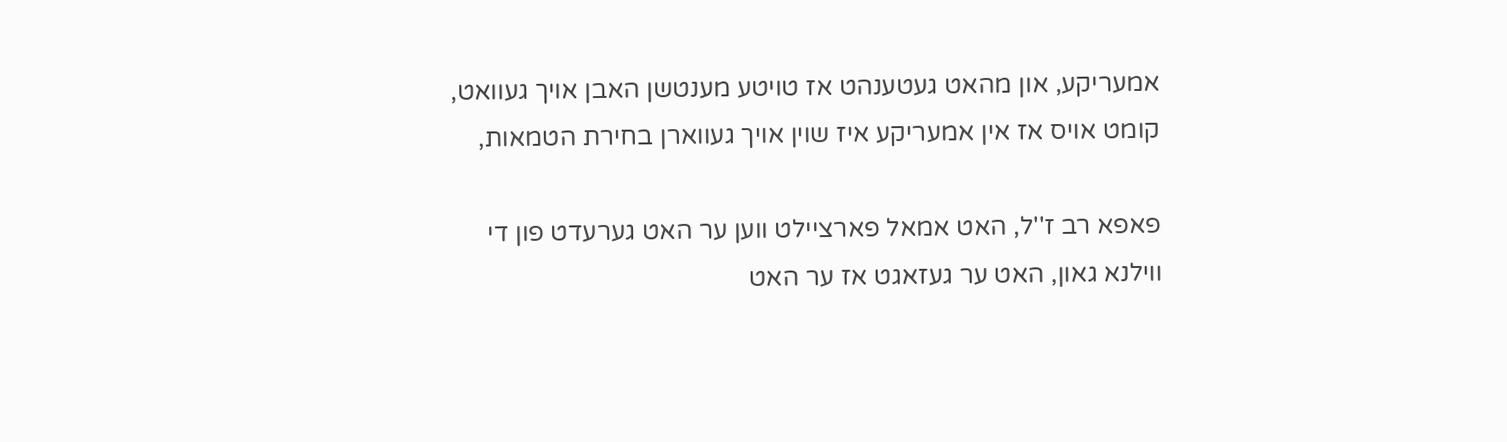אמעריקע, און מהאט געטענהט אז טויטע מענטשן האבן אויך געוואט, קומט אויס אז אין אמעריקע איז שוין אויך געווארן בחירת הטמאות,

פאפא רב ז''ל, האט אמאל פארציילט ווען ער האט גערעדט פון די ווילנא גאון, האט ער געזאגט אז ער האט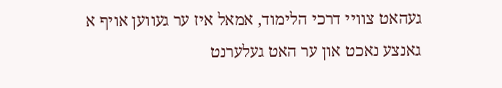געהאט צוויי דרכי הלימוד, אמאל איז ער געווען אויף א גאנצע נאכט און ער האט געלערנט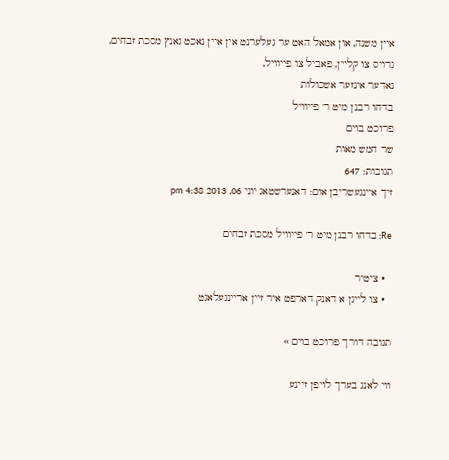איין משנה, און אמאל האט ער געלערנט אין איין נאכט גאנץ מסכת זבחים,
גרויס צו קליין, פאביל צו פייוויל,
נאדער אינזער אשכולות
בדחו רבנן מיט ר' פייוויל
פרוכט בוים
שר חמש מאות
תגובות: 647
זיך איינגעשריבן אום: דאנערשטאג יוני 06, 2013 4:38 pm

Re: בדחו רבנן מיט ר' פייוויל מסכת זבחים

  • ציטיר
  • צו לייגן א דאנק דארפט איר זיין אריינגעלאגט

תגובה דורך פרוכט בוים »

ווי לאנג בערך לויפן זיינע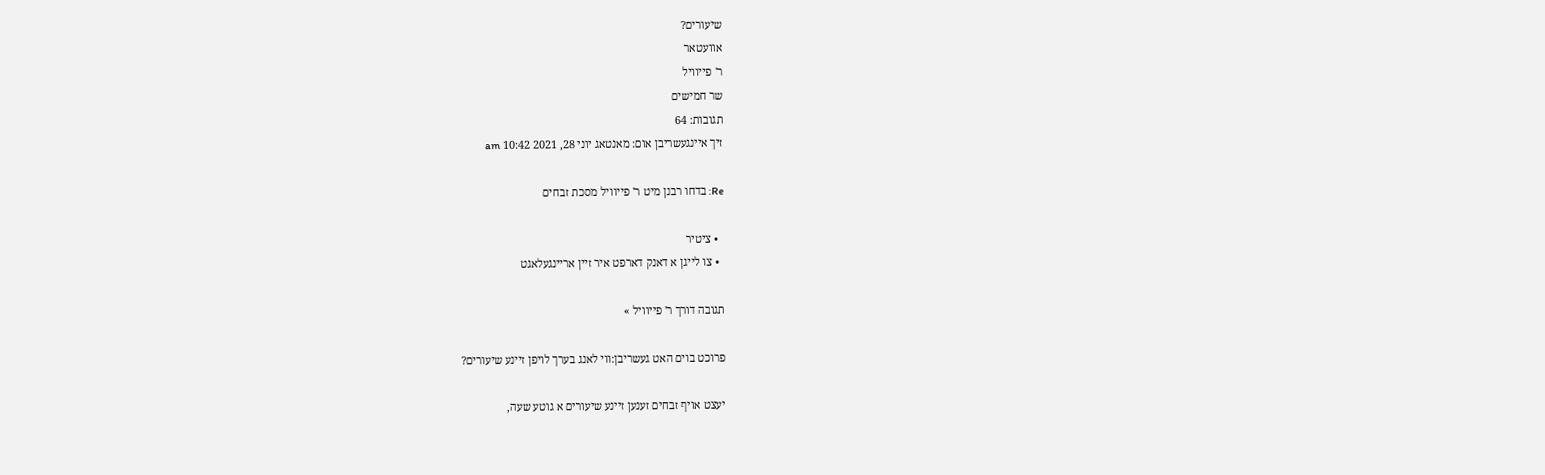שיעורים?
אוועטאר
ר' פייוויל
שר חמישים
תגובות: 64
זיך איינגעשריבן אום: מאנטאג יוני 28, 2021 10:42 am

Re: בדחו רבנן מיט ר' פייוויל מסכת זבחים

  • ציטיר
  • צו לייגן א דאנק דארפט איר זיין אריינגעלאגט

תגובה דורך ר' פייוויל »

פרוכט בוים האט געשריבן:ווי לאנג בערך לויפן זיינע שיעורים?

יעצט אויף זבחים זענען זיינע שיעורים א גוטע שעה,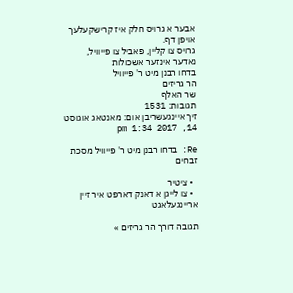אבער א גרויס חלק איז קרישקעלעך אויפן דף.
גרויס צו קליין, פאביל צו פייוויל,
נאדער אינזער אשכולות
בדחו רבנן מיט ר' פייוויל
הר גריזים
שר האלף
תגובות: 1531
זיך איינגעשריבן אום: מאנטאג אוגוסט 14, 2017 1:34 pm

Re: בדחו רבנן מיט ר' פייוויל מסכת זבחים

  • ציטיר
  • צו לייגן א דאנק דארפט איר זיין אריינגעלאגט

תגובה דורך הר גריזים »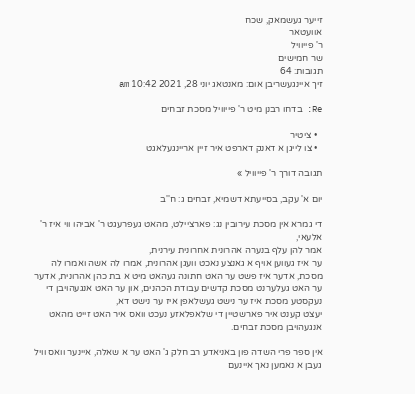זייער געשמאק, שכח
אוועטאר
ר' פייוויל
שר חמישים
תגובות: 64
זיך איינגעשריבן אום: מאנטאג יוני 28, 2021 10:42 am

Re: בדחו רבנן מיט ר' פייוויל מסכת זבחים

  • ציטיר
  • צו לייגן א דאנק דארפט איר זיין אריינגעלאגט

תגובה דורך ר' פייוויל »

יום א' עקב, בסייעתא דשמיא, זבחים ג: ח''ב

די גמרא אין מסכת עירובין נג: פארציילט, מהאט געפרעגט ר' אביהו ווי איז ר' אלעאי,
אמר להן עלף בנערה אהרונית אחרונית עירנית,
ער איז געווען אויף א גאנצע נאכט וועגן אהרונית, אמרו לה אשה ואמרו לה מסכת, אדער איז פשט ער האט חתונה געהאט מיט א בת כהן אהרונית, אדער ער האט געלערנט מסכת קדשים עבודת הכהנים, און ער האט אנגעהויבן די נעקסטע מסכת איז ער נישט געשלאפן איז ער נישט דא,
יעצט קענט איר פארשטיין די שלאפלאזע נעכט וואס איר האט זייט מהאט אנגעהויבן מסכת זבחים.

אין ספר פרי השדה פון באניאדע רב חלק ג' האט ער א שאלה, איינער וואס וויל געבן א נאמען נאך איינעם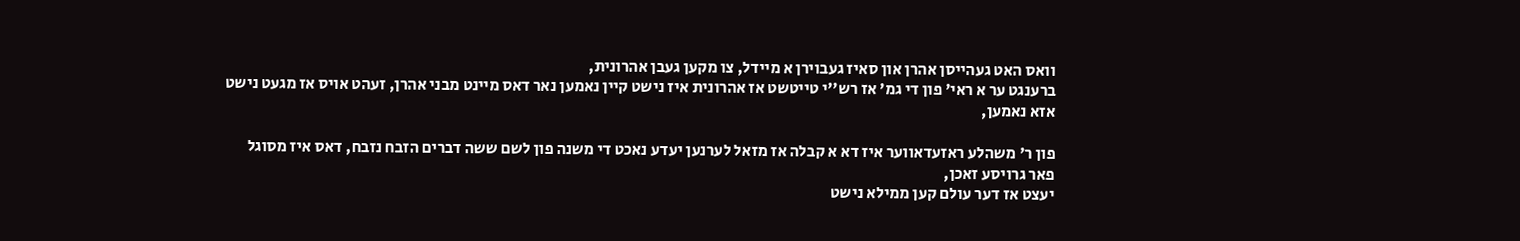וואס האט געהייסן אהרן און סאיז געבוירן א מיידל, צו מקען געבן אהרונית,
ברענגט ער א ראי' פון די גמ' אז רש''י טייטשט אז אהרונית איז נישט קיין נאמען נאר דאס מיינט מבני אהרן, זעהט אויס אז מגעט נישט אזא נאמען,

פון ר' משהלע ראזעדאווער איז דא א קבלה אז מזאל לערנען יעדע נאכט די משנה פון לשם ששה דברים הזבח נזבח, דאס איז מסוגל פאר גרויסע זאכן,
יעצט אז דער עולם קען ממילא נישט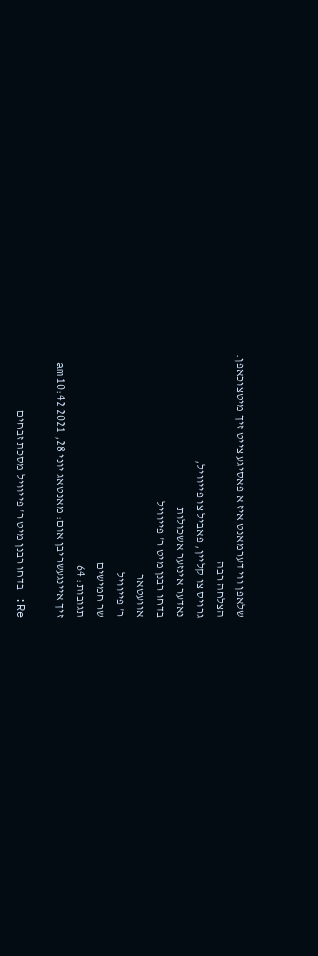שלאפן ווי דערמאנט איז א פאסיגע צייט זיך מיטצוכאפן.
הצלחה רבה
גרויס צו קליין, פאביל צו פייוויל,
נאדער אינזער אשכולות
בדחו רבנן מיט ר' פייוויל
אוועטאר
ר' פייוויל
שר חמישים
תגובות: 64
זיך איינגעשריבן אום: מאנטאג יוני 28, 2021 10:42 am

Re: בדחו רבנן מיט ר' פייוויל מסכת זבחים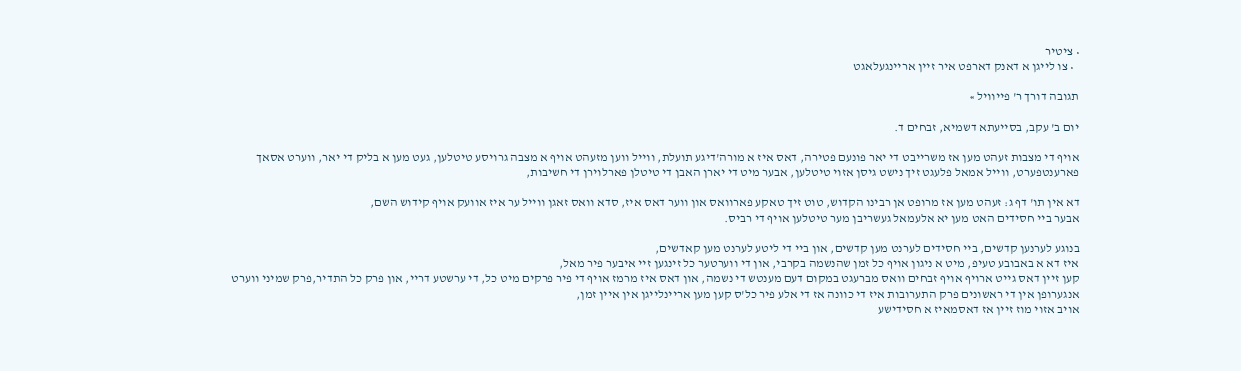• ציטיר
  • צו לייגן א דאנק דארפט איר זיין אריינגעלאגט

תגובה דורך ר' פייוויל »

יום ב' עקב, בסייעתא דשמיא, זבחים ד.

אויף די מצבות זעהט מען אז משרייבט די יאר פונעם פטירה, דאס איז א מורה'דיגע תועלת, ווייל ווען מזעהט אויף א מצבה גרויסע טיטלען, געט מען א בליק די יאר, ווערט אסאך פארענטפערט, ווייל אמאל פלעגט זיך נישט גיסן אזוי טיטלען, אבער מיט די יארן האבן די טיטלן פארלוירן די חשיבות,

דא אין תו' דף ג: זעהט מען אז מרופט אן רבינו הקדוש, טוט זיך טאקע פארוואס און ווער דאס איז, סדא וואס זאגן ווייל ער איז אוועק אויף קידוש השם,
אבער ביי חסידים האט מען יא אלעמאל געשריבן מער טיטלען אויף די רביס.

בנוגע לערנען קדשים, ביי חסידים לערנט מען קדשים, און ביי די ליטע לערנט מען קאדשים,
איז דא א באבובע טעיפ, מיט א ניגון אויף כל זמן שהנשמה בקרבי, און די ווערטער כל זינגען זיי איבער פיר מאל,
קען זיין דאס גייט ארויף אויף זבחים וואס מברעגט במקום דעם מענטש די נשמה, און דאס איז מרמז אויף די פיר פרקים מיט כל, די ערשטע דריי, און פרק כל התדיר,פרק שמיני ווערט אנגערופן אין די ראשונים פרק התערובות איז די כוונה אז די אלע פיר כל'ס קען מען אריינלייגן אין איין זמן,
אויב אזוי מוז זיין אז דאסמאיז א חסידישע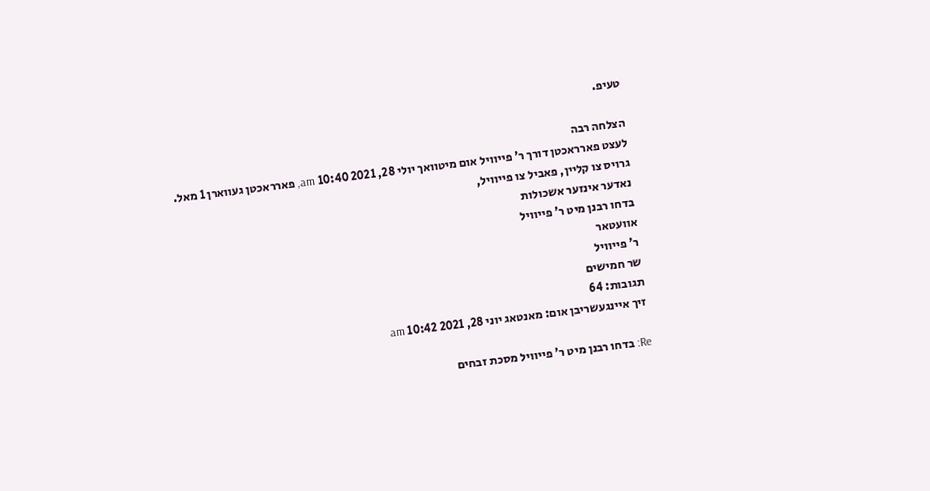טעיפ.

הצלחה רבה
לעצט פארראכטן דורך ר' פייוויל אום מיטוואך יולי 28, 2021 10:40 am, פארראכטן געווארן 1 מאל.
גרויס צו קליין, פאביל צו פייוויל,
נאדער אינזער אשכולות
בדחו רבנן מיט ר' פייוויל
אוועטאר
ר' פייוויל
שר חמישים
תגובות: 64
זיך איינגעשריבן אום: מאנטאג יוני 28, 2021 10:42 am

Re: בדחו רבנן מיט ר' פייוויל מסכת זבחים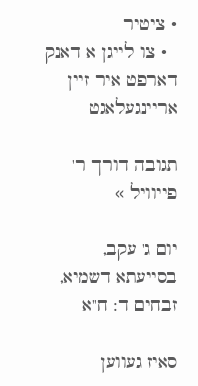• ציטיר
  • צו לייגן א דאנק דארפט איר זיין אריינגעלאגט

תגובה דורך ר' פייוויל »

יום ג' עקב, בסייעתא דשמיא, זבחים ד: ח''א

סאיז געווען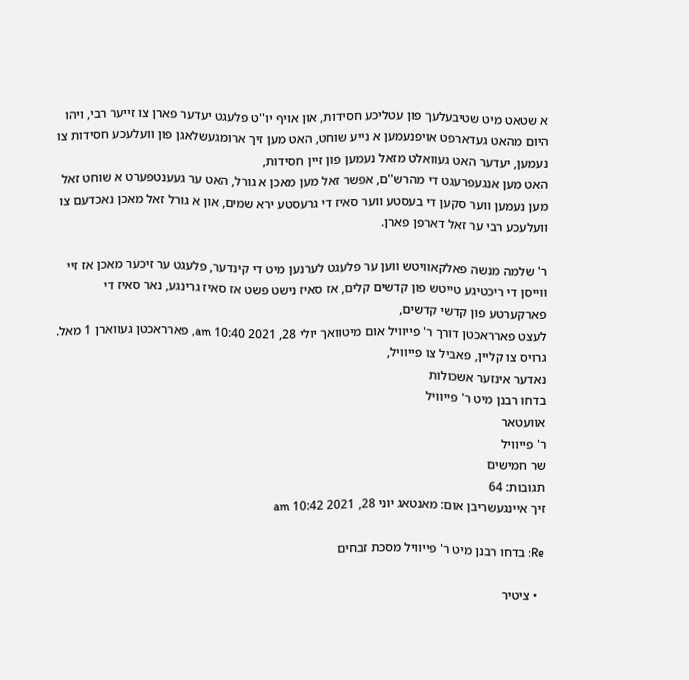א שטאט מיט שטיבעלעך פון עטליכע חסידות, און אויף יו''ט פלעגט יעדער פארן צו זייער רבי, ויהו היום מהאט געדארפט אויפנעמען א נייע שוחט, האט מען זיך ארומגעשלאגן פון וועלעכע חסידות צו נעמען, יעדער האט געוואלט מזאל נעמען פון זיין חסידות,
האט מען אנגעפרעגט די מהרש''ם, אפשר זאל מען מאכן א גורל, האט ער געענטפערט א שוחט זאל מען נעמען ווער סקען די בעסטע ווער סאיז די גרעסטע ירא שמים, און א גורל זאל מאכן נאכדעם צו וועלעכע רבי ער זאל דארפן פארן.

ר' שלמה מנשה פאלקאוויטש ווען ער פלעגט לערנען מיט די קינדער, פלעגט ער זיכער מאכן אז זיי ווייסן די ריכטיגע טייטש פון קדשים קלים, אז סאיז נישט פשט אז סאיז גרינגע, נאר סאיז די פארקערטע פון קדשי קדשים,
לעצט פארראכטן דורך ר' פייוויל אום מיטוואך יולי 28, 2021 10:40 am, פארראכטן געווארן 1 מאל.
גרויס צו קליין, פאביל צו פייוויל,
נאדער אינזער אשכולות
בדחו רבנן מיט ר' פייוויל
אוועטאר
ר' פייוויל
שר חמישים
תגובות: 64
זיך איינגעשריבן אום: מאנטאג יוני 28, 2021 10:42 am

Re: בדחו רבנן מיט ר' פייוויל מסכת זבחים

  • ציטיר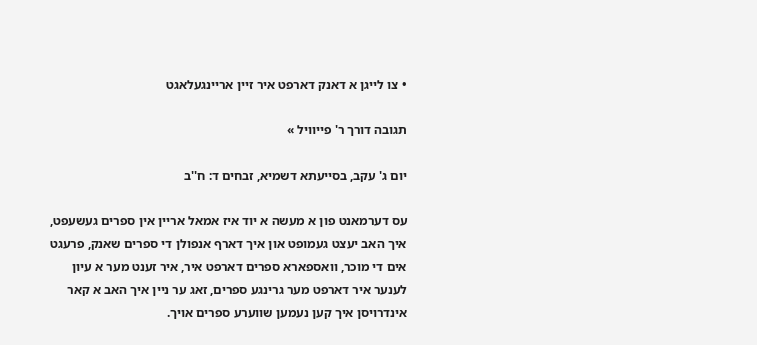• צו לייגן א דאנק דארפט איר זיין אריינגעלאגט

תגובה דורך ר' פייוויל »

יום ג' עקב, בסייעתא דשמיא, זבחים ד: ח''ב

עס דערמאנט פון א מעשה א יוד איז אמאל אריין אין ספרים געשעפט, איך האב יעצט געמופט און איך דארף אנפולן די ספרים שאנק, פרעגט אים די מוכר, וואספארא ספרים דארפט איר, איר זענט מער א עיון לענער איר דארפט מער גרינגע ספרים, זאג ער ניין איך האב א קאר אינדרויסן איך קען נעמען שווערע ספרים אויך.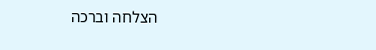הצלחה וברכה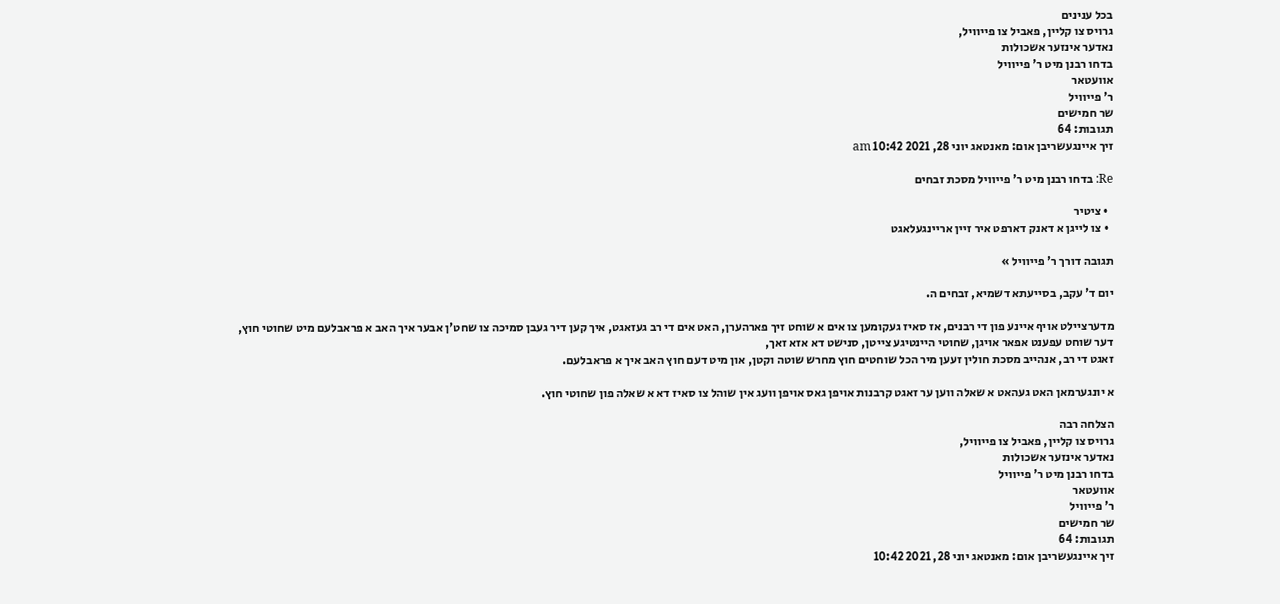בכל ענינים
גרויס צו קליין, פאביל צו פייוויל,
נאדער אינזער אשכולות
בדחו רבנן מיט ר' פייוויל
אוועטאר
ר' פייוויל
שר חמישים
תגובות: 64
זיך איינגעשריבן אום: מאנטאג יוני 28, 2021 10:42 am

Re: בדחו רבנן מיט ר' פייוויל מסכת זבחים

  • ציטיר
  • צו לייגן א דאנק דארפט איר זיין אריינגעלאגט

תגובה דורך ר' פייוויל »

יום ד' עקב, בסייעתא דשמיא, זבחים ה.

מדערציילט אויף איינע פון די רבנים, אז סאיז געקומען צו אים א שוחט זיך פארהערן, האט אים די רב געזאגט, איך קען דיר געבן סמיכה צו שחט'ן אבער איך האב א פראבלעם מיט שחוטי חוץ,
דער שוחט עפענט אפאר אויגן, שחוטי היינטיגע צייטן, סנישט דא אזא זאך,
זאגט די רב, אנהייב מסכת חולין זעען מיר הכל שוחטים חוץ מחרש שוטה וקטן, און מיט דעם חוץ האב איך א פראבלעם.

א יונגערמאן האט געהאט א שאלה ווען ער זאגט קרבנות אויפן גאס אויפן וועג אין שוהל צו סאיז דא א שאלה פון שחוטי חוץ.

הצלחה רבה
גרויס צו קליין, פאביל צו פייוויל,
נאדער אינזער אשכולות
בדחו רבנן מיט ר' פייוויל
אוועטאר
ר' פייוויל
שר חמישים
תגובות: 64
זיך איינגעשריבן אום: מאנטאג יוני 28, 2021 10:42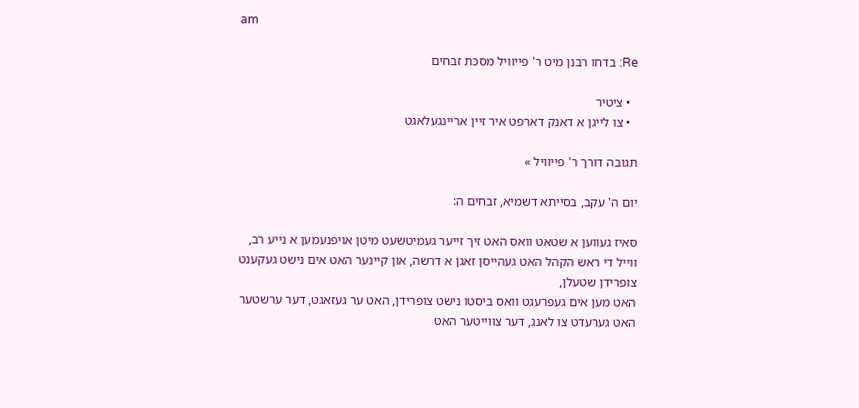am

Re: בדחו רבנן מיט ר' פייוויל מסכת זבחים

  • ציטיר
  • צו לייגן א דאנק דארפט איר זיין אריינגעלאגט

תגובה דורך ר' פייוויל »

יום ה' עקב, בסייתא דשמיא, זבחים ה:

סאיז געווען א שטאט וואס האט זיך זייער געמיטשעט מיטן אויפנעמען א נייע רב, ווייל די ראש הקהל האט געהייסן זאגן א דרשה, און קיינער האט אים נישט געקענט צופרידן שטעלן,
האט מען אים געפרעגט וואס ביסטו נישט צופרידן, האט ער געזאגט, דער ערשטער האט גערעדט צו לאנג, דער צווייטער האט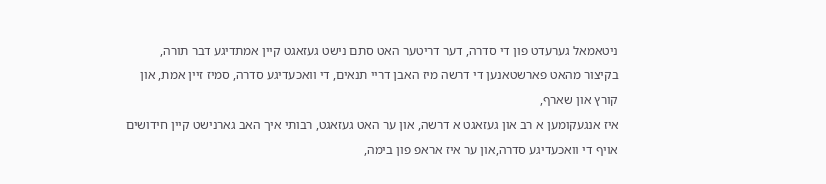ניטאמאל גערעדט פון די סדרה, דער דריטער האט סתם נישט געזאגט קיין אמתדיגע דבר תורה,
בקיצור מהאט פארשטאנען די דרשה מיז האבן דריי תנאים, די וואכעדיגע סדרה, סמיז זיין אמת, און קורץ און שארף,
איז אנגעקומען א רב און געזאגט א דרשה, און ער האט געזאגט, רבותי איך האב גארנישט קיין חידושים אויף די וואכעדיגע סדרה,און ער איז אראפ פון בימה,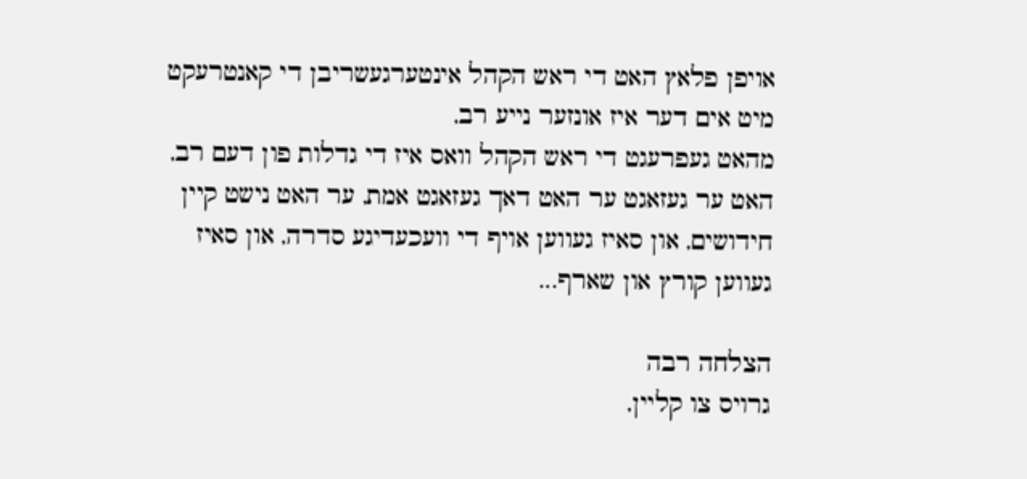אויפן פלאץ האט די ראש הקהל אינטערגעשריבן די קאנטרעקט מיט אים דער איז אונזער נייע רב,
מהאט געפרעגט די ראש הקהל וואס איז די גדלות פון דעם רב,
האט ער געזאגט ער האט דאך געזאגט אמת, ער האט נישט קיין חידושים, און סאיז געווען אויף די וועכעדיגע סדרה, און סאיז געווען קורץ און שארף...

הצלחה רבה
גרויס צו קליין,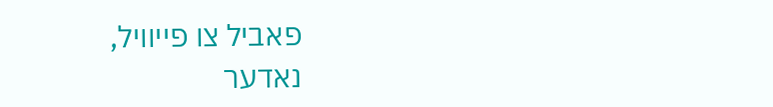פאביל צו פייוויל,
נאדער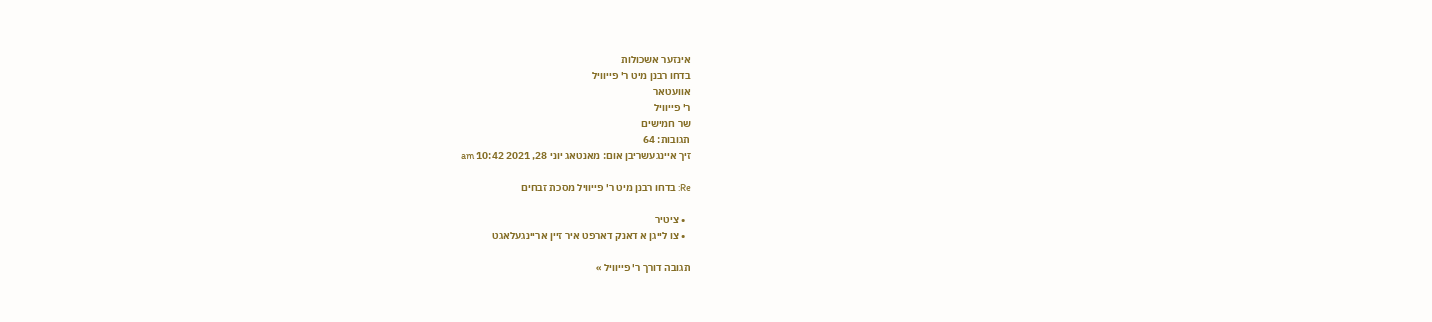אינזער אשכולות
בדחו רבנן מיט ר' פייוויל
אוועטאר
ר' פייוויל
שר חמישים
תגובות: 64
זיך איינגעשריבן אום: מאנטאג יוני 28, 2021 10:42 am

Re: בדחו רבנן מיט ר' פייוויל מסכת זבחים

  • ציטיר
  • צו לייגן א דאנק דארפט איר זיין אריינגעלאגט

תגובה דורך ר' פייוויל »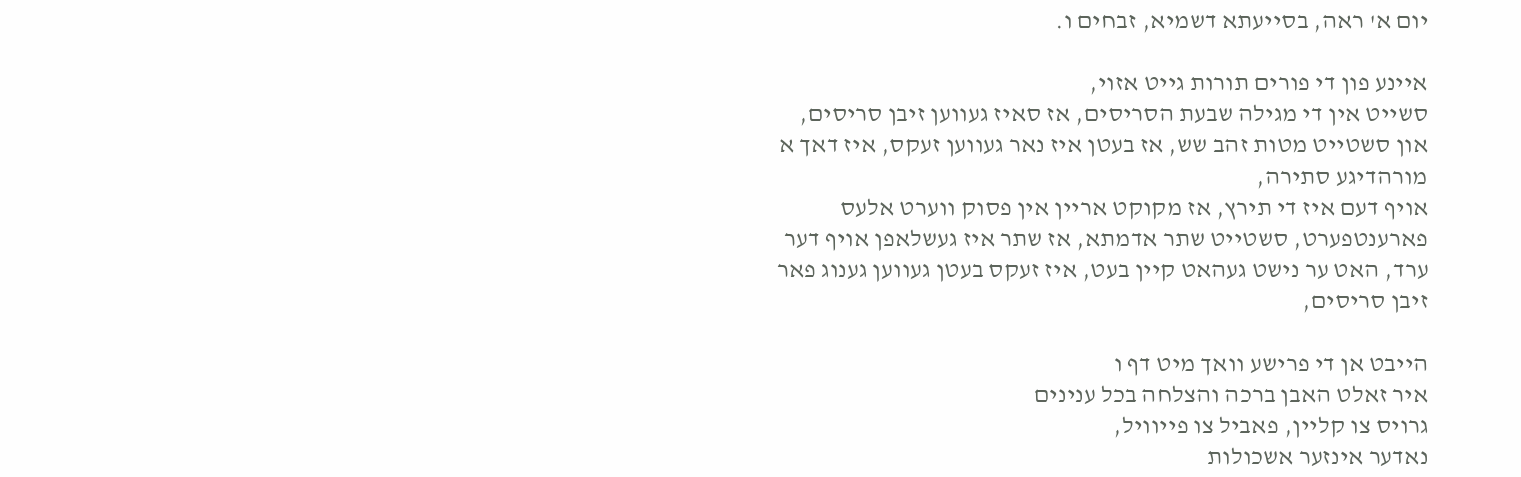יום א' ראה, בסייעתא דשמיא, זבחים ו.

איינע פון די פורים תורות גייט אזוי,
סשייט אין די מגילה שבעת הסריסים, אז סאיז געווען זיבן סריסים, און סשטייט מטות זהב שש, אז בעטן איז נאר געווען זעקס, איז דאך א מורהדיגע סתירה,
אויף דעם איז די תירץ, אז מקוקט אריין אין פסוק ווערט אלעס פארענטפערט, סשטייט שתר אדמתא, אז שתר איז געשלאפן אויף דער ערד, האט ער נישט געהאט קיין בעט, איז זעקס בעטן געווען גענוג פאר זיבן סריסים,

הייבט אן די פרישע וואך מיט דף ו
איר זאלט האבן ברכה והצלחה בכל ענינים
גרויס צו קליין, פאביל צו פייוויל,
נאדער אינזער אשכולות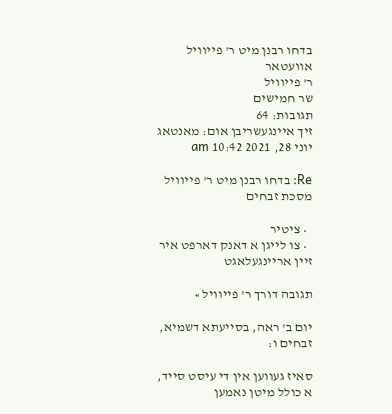בדחו רבנן מיט ר' פייוויל
אוועטאר
ר' פייוויל
שר חמישים
תגובות: 64
זיך איינגעשריבן אום: מאנטאג יוני 28, 2021 10:42 am

Re: בדחו רבנן מיט ר' פייוויל מסכת זבחים

  • ציטיר
  • צו לייגן א דאנק דארפט איר זיין אריינגעלאגט

תגובה דורך ר' פייוויל »

יום ב' ראה, בסייעתא דשמיא, זבחים ו:

סאיז געווען אין די עיסט סייד, א כולל מיטן נאמען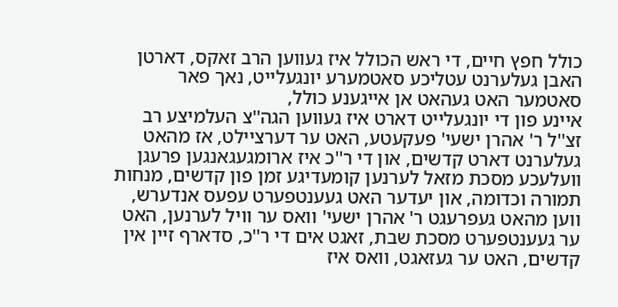כולל חפץ חיים, די ראש הכולל איז געווען הרב זאקס, דארטן האבן געלערנט עטליכע סאטמערע יונגעלייט, נאך פאר סאטמער האט געהאט אן אייגענע כולל,
איינע פון די יונגעלייט דארט איז געווען הגה''צ העלמיצע רב זצ''ל ר' אהרן ישעי' פעקעטע, האט ער דערציילט, אז מהאט געלערנט דארט קדשים, און די ר''כ איז ארומגעגאנגען פרעגן וועלעכע מסכת מזאל לערנען קומעדיגע זמן פון קדשים, מנחות תמורה וכדומה, און יעדער האט געענטפערט עפעס אנדערש, ווען מהאט געפרעגט ר' אהרן ישעי' וואס ער וויל לערנען, האט ער געענטפערט מסכת שבת, זאגט אים די ר''כ, סדארף זיין אין קדשים, האט ער געזאגט, וואס איז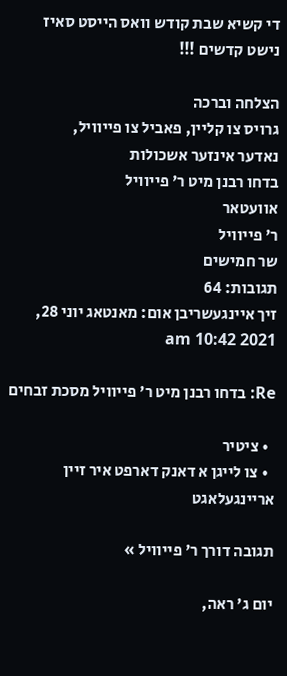די קשיא שבת קודש וואס הייסט סאיז נישט קדשים !!!

הצלחה וברכה
גרויס צו קליין, פאביל צו פייוויל,
נאדער אינזער אשכולות
בדחו רבנן מיט ר' פייוויל
אוועטאר
ר' פייוויל
שר חמישים
תגובות: 64
זיך איינגעשריבן אום: מאנטאג יוני 28, 2021 10:42 am

Re: בדחו רבנן מיט ר' פייוויל מסכת זבחים

  • ציטיר
  • צו לייגן א דאנק דארפט איר זיין אריינגעלאגט

תגובה דורך ר' פייוויל »

יום ג' ראה,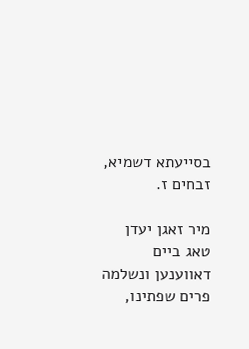בסייעתא דשמיא, זבחים ז.

מיר זאגן יעדן טאג ביים דאווענען ונשלמה פרים שפתינו,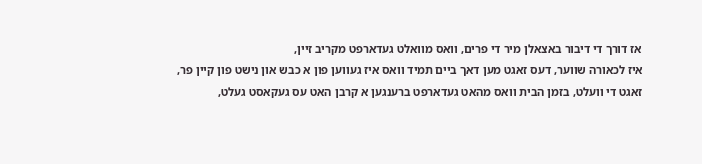אז דורך די דיבור באצאלן מיר די פרים, וואס מוואלט געדארפט מקריב זיין,
איז לכאורה שווער, דעס זאגט מען דאך ביים תמיד וואס איז געווען פון א כבש און נישט פון קיין פר,
זאגט די וועלט, בזמן הבית וואס מהאט געדארפט ברענגען א קרבן האט עס געקאסט געלט,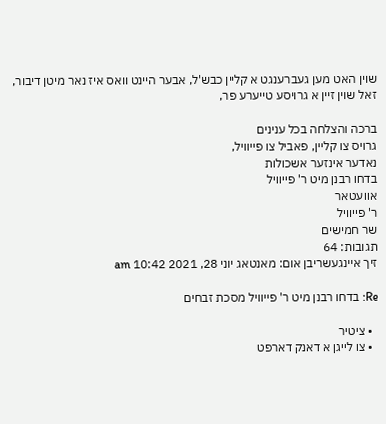שוין האט מען געברענגט א קליין כבש'ל, אבער היינט וואס איז נאר מיטן דיבור, זאל שוין זיין א גרויסע טייערע פר,

ברכה והצלחה בכל ענינים
גרויס צו קליין, פאביל צו פייוויל,
נאדער אינזער אשכולות
בדחו רבנן מיט ר' פייוויל
אוועטאר
ר' פייוויל
שר חמישים
תגובות: 64
זיך איינגעשריבן אום: מאנטאג יוני 28, 2021 10:42 am

Re: בדחו רבנן מיט ר' פייוויל מסכת זבחים

  • ציטיר
  • צו לייגן א דאנק דארפט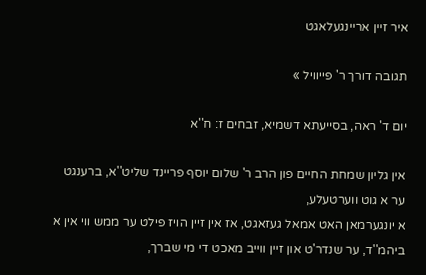איר זיין אריינגעלאגט

תגובה דורך ר' פייוויל »

יום ד' ראה, בסייעתא דשמיא, זבחים ז: ח''א

אין גליון שמחת החיים פון הרב ר' שלום יוסף פריינד שליט''א, ברענגט ער א גוט ווערטעלע,
א יונגערמאן האט אמאל געזאגט, אז אין זיין הויז פילט ער ממש ווי אין א ביהמ''ד, ער שנדר'ט און זיין ווייב מאכט די מי שברך,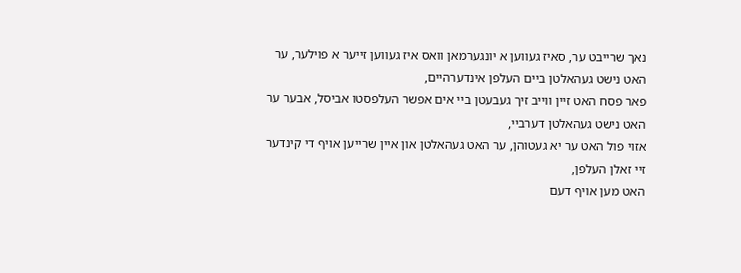נאך שרייבט ער, סאיז געווען א יונגערמאן וואס איז געווען זייער א פוילער, ער האט נישט געהאלטן ביים העלפן אינדערהיים,
פאר פסח האט זיין ווייב זיך געבעטן ביי אים אפשר העלפסטו אביסל, אבער ער האט נישט געהאלטן דערביי,
אזוי פול האט ער יא געטוהן, ער האט געהאלטן און איין שרייען אויף די קינדער זיי זאלן העלפן,
האט מען אויף דעם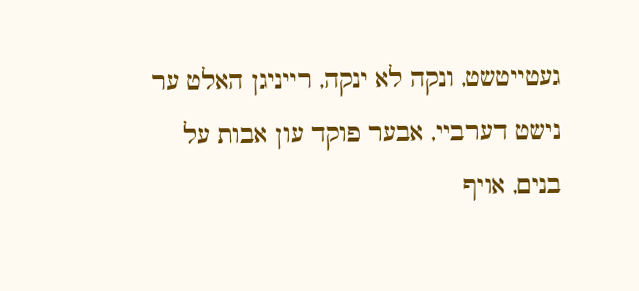געטייטשט, ונקה לא ינקה, רייניגן האלט ער נישט דערביי, אבער פוקד עון אבות על בנים, אויף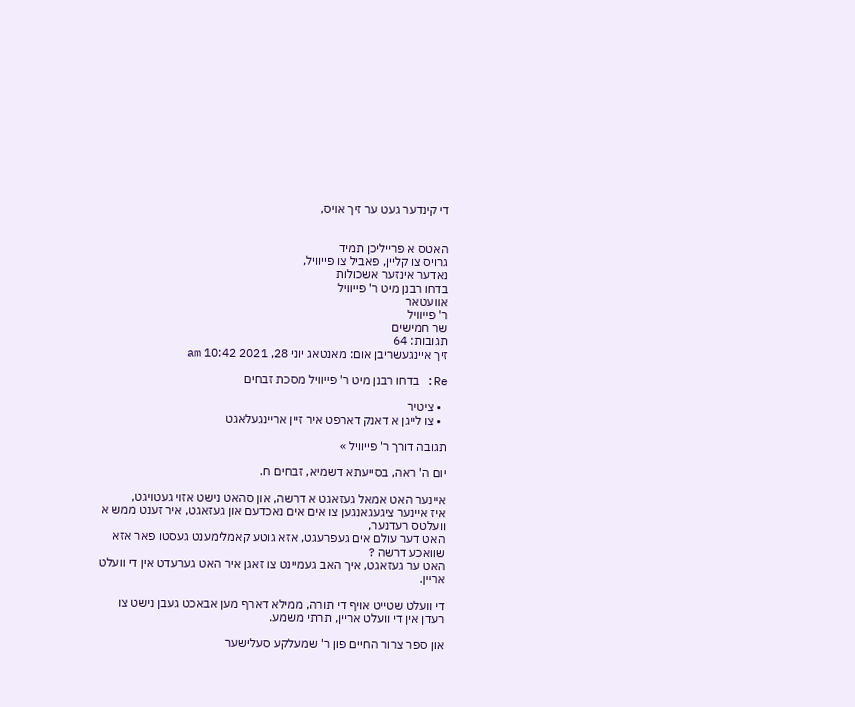די קינדער געט ער זיך אויס,


האטס א פרייליכן תמיד
גרויס צו קליין, פאביל צו פייוויל,
נאדער אינזער אשכולות
בדחו רבנן מיט ר' פייוויל
אוועטאר
ר' פייוויל
שר חמישים
תגובות: 64
זיך איינגעשריבן אום: מאנטאג יוני 28, 2021 10:42 am

Re: בדחו רבנן מיט ר' פייוויל מסכת זבחים

  • ציטיר
  • צו לייגן א דאנק דארפט איר זיין אריינגעלאגט

תגובה דורך ר' פייוויל »

יום ה' ראה, בסייעתא דשמיא, זבחים ח.

איינער האט אמאל געזאגט א דרשה, און סהאט נישט אזוי געטויגט,
איז איינער ציגעגאנגען צו אים אים נאכדעם און געזאגט, איר זענט ממש א וועלטס רעדנער,
האט דער עולם אים געפרעגט, אזא גוטע קאמלימענט געסטו פאר אזא שוואכע דרשה ?
האט ער געזאגט, איך האב געמיינט צו זאגן איר האט גערעדט אין די וועלט אריין.

די וועלט שטייט אויף די תורה, ממילא דארף מען אבאכט געבן נישט צו רעדן אין די וועלט אריין, תרתי משמע.

און ספר צרור החיים פון ר' שמעלקע סעלישער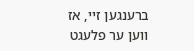ברענגען זיי, אז ווען ער פלעגט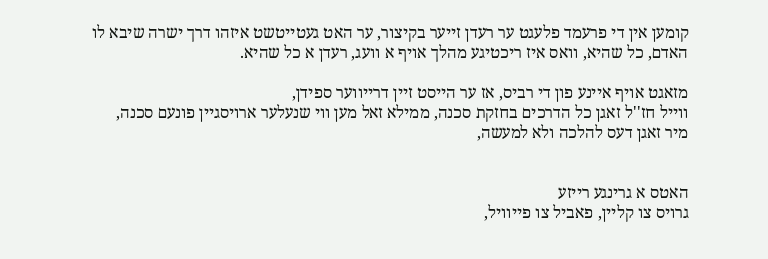קומען אין די פרעמד פלעגט ער רעדן זייער בקיצור, ער האט געטייטשט איזהו דרך ישרה שיבא לו האדם, כל שהיא, וואס איז ריכטיגע מהלך אויף א וועג, רעדן א כל שהיא.

מזאגט אויף איינע פון די רביס, אז ער הייסט זיין דרייווער ספידן,
ווייל חז''ל זאגן כל הדרכים בחזקת סכנה, ממילא זאל מען ווי שנעלער ארויסגיין פונעם סכנה,
מיר זאגן דעס להלכה ולא למעשה,


האטס א גרינגע רייזע
גרויס צו קליין, פאביל צו פייוויל,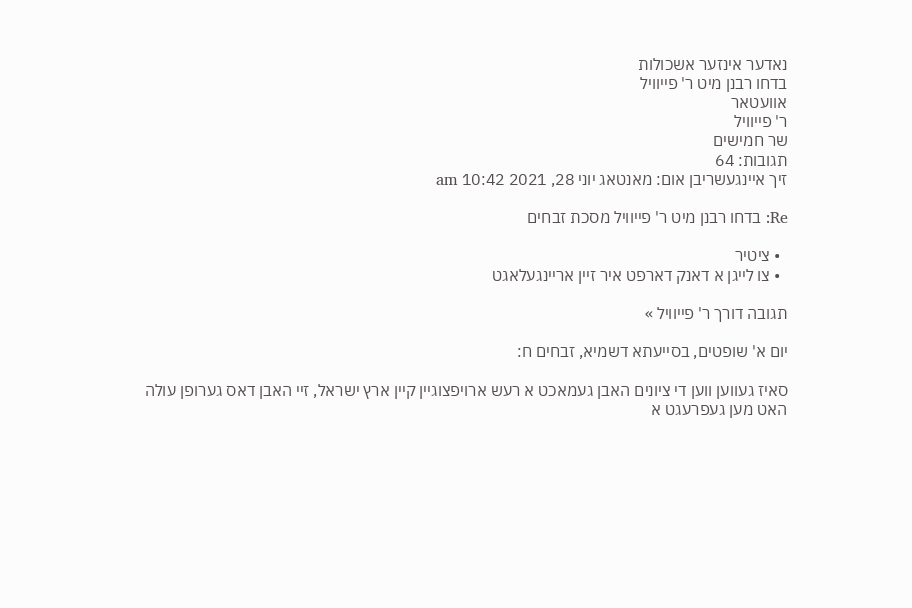נאדער אינזער אשכולות
בדחו רבנן מיט ר' פייוויל
אוועטאר
ר' פייוויל
שר חמישים
תגובות: 64
זיך איינגעשריבן אום: מאנטאג יוני 28, 2021 10:42 am

Re: בדחו רבנן מיט ר' פייוויל מסכת זבחים

  • ציטיר
  • צו לייגן א דאנק דארפט איר זיין אריינגעלאגט

תגובה דורך ר' פייוויל »

יום א' שופטים, בסייעתא דשמיא, זבחים ח:

סאיז געווען ווען די ציונים האבן געמאכט א רעש ארויפצוגיין קיין ארץ ישראל, זיי האבן דאס גערופן עולה
האט מען געפרעגט א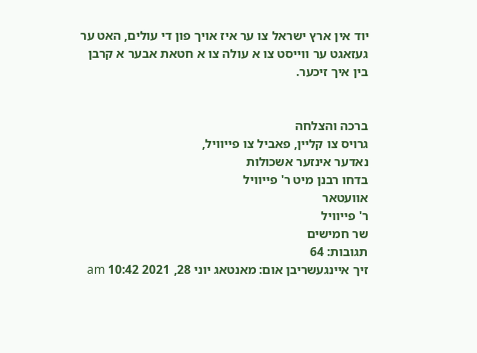יוד אין ארץ ישראל צו ער איז אויך פון די עולים, האט ער געזאגט ער ווייסט צו א עולה צו א חטאת אבער א קרבן בין איך זיכער.


ברכה והצלחה
גרויס צו קליין, פאביל צו פייוויל,
נאדער אינזער אשכולות
בדחו רבנן מיט ר' פייוויל
אוועטאר
ר' פייוויל
שר חמישים
תגובות: 64
זיך איינגעשריבן אום: מאנטאג יוני 28, 2021 10:42 am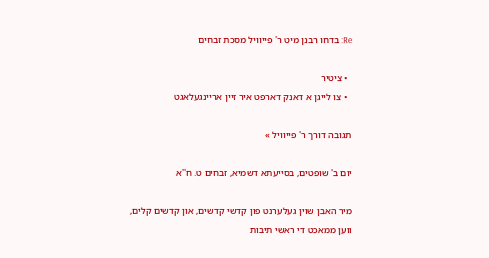Re: בדחו רבנן מיט ר' פייוויל מסכת זבחים

  • ציטיר
  • צו לייגן א דאנק דארפט איר זיין אריינגעלאגט

תגובה דורך ר' פייוויל »

יום ב' שופטים, בסייעתא דשמיא, זבחים ט. ח''א

מיר האבן שוין געלערנט פון קדשי קדשים, און קדשים קלים,
ווען ממאכט די ראשי תיבות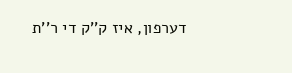דערפון, איז ק''ק די ר''ת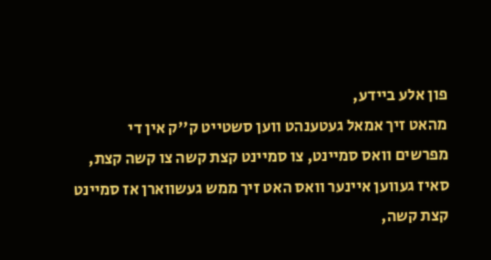פון אלע ביידע,
מהאט זיך אמאל געטענהט ווען סשטייט ק''ק אין די מפרשים וואס סמיינט, צו סמיינט קצת קשה צו קשה קצת,
סאיז געווען איינער וואס האט זיך ממש געשווארן אז סמיינט קצת קשה,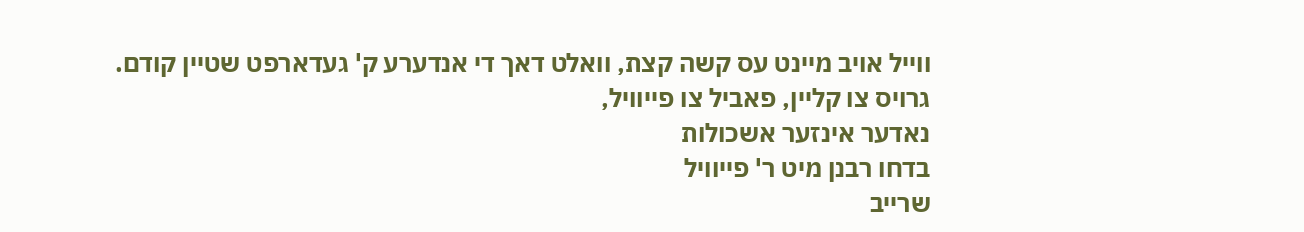ווייל אויב מיינט עס קשה קצת, וואלט דאך די אנדערע ק' געדארפט שטיין קודם.
גרויס צו קליין, פאביל צו פייוויל,
נאדער אינזער אשכולות
בדחו רבנן מיט ר' פייוויל
שרייב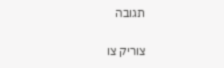תגובה

צוריק צו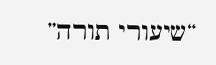“שיעורי תורה”